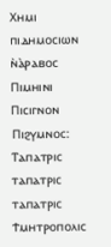Ⲭⲏⲙⲓ ⲡⲓⲇⲏⲙⲟⲥⲓⲱⲛ ⲛ̀ⲁ̀ⲣⲁⲃⲟⲥ
Ⲡⲓⲙⲏⲓⲛⲓ
Ⲡⲓⲥⲓⲅⲛⲟⲛ
Ⲡⲓϩⲩⲙⲛⲟⲥ:
Ⲧⲁⲡⲁⲧⲣⲓⲥ ⲧⲁⲡⲁⲧⲣⲓⲥ ⲧⲁⲡⲁⲧⲣⲓⲥ
Ϯⲙⲏⲧⲣⲟⲡⲟⲗⲓⲥ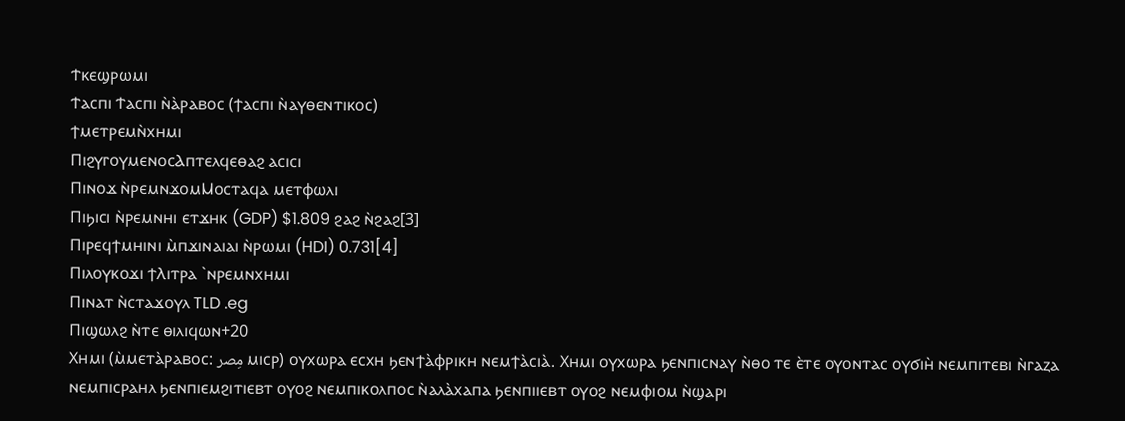Ϯⲕⲉϣⲣⲱⲙⲓ
Ϯⲁⲥⲡⲓ Ϯⲁⲥⲡⲓ ⲛ̀ⲁ̀ⲣⲁⲃⲟⲥ (ϯⲁⲥⲡⲓ ⲛ̀ⲁⲩⲑⲉⲛⲧⲓⲕⲟⲥ)
ϯⲙⲉⲧⲣⲉⲙⲛ̀ⲭⲏⲙⲓ
ⲠⲓϩⲩⲅⲟⲩⲙⲉⲛⲟⲥⲀⲡⲧⲉⲗϥⲉⲑⲁϩ ⲁⲥⲓⲥⲓ
Ⲡⲓⲛⲟϫ ⲛ̀ⲣⲉⲙⲛϫⲟⲙⲘⲟⲥⲧⲁϥⲁ ⲙⲉⲧⲫⲱⲗⲓ
Ⲡⲓϧⲓⲥⲓ ⲛ̀ⲣⲉⲙⲛⲏⲓ ⲉⲧϫⲏⲕ (GDP) $1.809 ϩⲁϩ ⲛ̀ϩⲁϩ[3]
Ⲡⲓⲣⲉϥϯⲙⲏⲓⲛⲓ ⲙ̀ⲡϫⲓⲛⲁⲓⲁⲓ ⲛ̀ⲣⲱⲙⲓ (HDI) 0.731[4]
Ⲡⲓⲗⲟⲩⲕⲟϫⲓ ϯⲖⲓⲧⲣⲁ `ⲛⲣⲉⲙⲛⲭⲏⲙⲓ
Ⲡⲓⲛⲁⲧ ⲛ̀ⲥⲧⲁϫⲟⲩⲗ TLD .eg
Ⲡⲓϣⲱⲗϩ ⲛ̀ⲧⲉ ⲑⲓⲗⲓϥⲱⲛ+20
Ⲭⲏⲙⲓ (ⲙ̀ⲙⲉⲧⲁ̀ⲣⲁⲃⲟⲥ: مِصر ⲙⲓⲥⲣ) ⲟⲩⲭⲱⲣⲁ ⲉⲥⲭⲏ ϧⲉⲛϯⲁ̀ⲫⲣⲓⲕⲏ ⲛⲉⲙϯⲁ̀ⲥⲓⲁ̀. Ⲭⲏⲙⲓ ⲟⲩⲭⲱⲣⲁ ϧⲉⲛⲡⲓⲥⲛⲁⲩ ⲛ̀ⲑⲟ ⲧⲉ ⲉ̀ⲧⲉ ⲟⲩⲟⲛⲧⲁⲥ ⲟⲩϭⲓⲏ̀ ⲛⲉⲙⲡⲓⲧⲉⲃⲓ ⲛ̀ⲅⲁⲍⲁ ⲛⲉⲙⲡⲓⲥⲣⲁⲏⲗ ϧⲉⲛⲡⲓⲉⲙϩⲓⲧⲓⲉⲃⲧ ⲟⲩⲟϩ ⲛⲉⲙⲡⲓⲕⲟⲗⲡⲟⲥ ⲛ̀ⲁⲗⲁ̀ⲭⲁⲡⲁ ϧⲉⲛⲡⲓⲓⲉⲃⲧ ⲟⲩⲟϩ ⲛⲉⲙⲫⲓⲟⲙ ⲛ̀ϣⲁⲣⲓ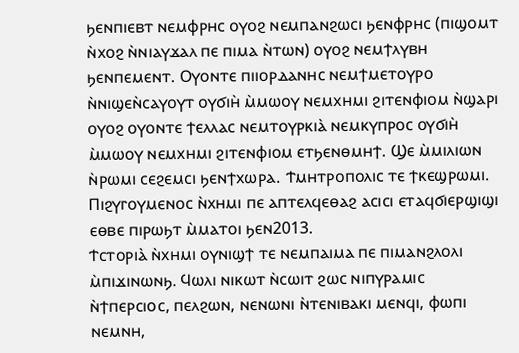ϧⲉⲛⲡⲓⲉⲃⲧ ⲛⲉⲙⲫⲣⲏⲥ ⲟⲩⲟϩ ⲛⲉⲙⲡⲁⲛϩⲱⲥⲓ ϧⲉⲛⲫⲣⲏⲥ (ⲡⲓϣⲟⲙⲧ ⲛ̀ⲭⲟϩ ⲛ̀ⲛⲓⲁⲩϫⲁⲗ ⲡⲉ ⲡⲓⲙⲁ ⲛ̀ⲧⲱⲛ) ⲟⲩⲟϩ ⲛⲉⲙϯⲗⲩⲃⲏ ϧⲉⲛⲡⲉⲙⲉⲛⲧ. Ⲟⲩⲟⲛⲧⲉ ⲡⲓⲓⲟⲣⲇⲁⲛⲏⲥ ⲛⲉⲙϯⲙⲉⲧⲟⲩⲣⲟ ⲛ̀ⲛⲓϣⲉⲛ̀ⲥⲁⲩⲟⲩⲧ ⲟⲩϭⲓⲏ̀ ⲙ̀ⲙⲱⲟⲩ ⲛⲉⲙⲭⲏⲙⲓ ϩⲓⲧⲉⲛⲫⲓⲟⲙ ⲛ̀ϣⲁⲣⲓ ⲟⲩⲟϩ ⲟⲩⲟⲛⲧⲉ ϯⲉⲗⲗⲁⲥ ⲛⲉⲙⲧⲟⲩⲣⲕⲓⲁ̀ ⲛⲉⲙⲕⲩⲡⲣⲟⲥ ⲟⲩϭⲓⲏ̀ ⲙ̀ⲙⲱⲟⲩ ⲛⲉⲙⲭⲏⲙⲓ ϩⲓⲧⲉⲛⲫⲓⲟⲙ ⲉⲧϧⲉⲛⲑⲙⲏϯ. Ϣⲉ ⲙ̀ⲙⲓⲗⲓⲱⲛ ⲛ̀ⲣⲱⲙⲓ ⲥⲉϩⲉⲙⲥⲓ ϧⲉⲛϯⲭⲱⲣⲁ. Ϯⲙⲏⲧⲣⲟⲡⲟⲗⲓⲥ ⲧⲉ ϯⲕⲉϣⲣⲱⲙⲓ. Ⲡⲓϩⲩⲅⲟⲩⲙⲉⲛⲟⲥ ⲛ̀ⲭⲏⲙⲓ ⲡⲉ ⲁⲡⲧⲉⲗϥⲉⲑⲁϩ ⲁⲥⲓⲥⲓ ⲉⲧⲁϥϭⲓⲉⲣϣⲓϣⲓ ⲉⲑⲃⲉ ⲡⲓⲣⲱϧⲧ ⲙ̀ⲙⲁⲧⲟⲓ ϧⲉⲛ2013.
Ϯⲥⲧⲟⲣⲓⲁ̀ ⲛ̀ⲭⲏⲙⲓ ⲟⲩⲛⲓϣϯ ⲧⲉ ⲛⲉⲙⲡⲁⲓⲙⲁ ⲡⲉ ⲡⲓⲙⲁⲛϩⲗⲟⲗⲓ ⲙ̀ⲡⲓϫⲓⲛⲱⲛϧ. Ϥⲱⲗⲓ ⲛⲓⲕⲱⲧ ⲛ̀ⲥⲱⲓⲧ ϩⲱⲥ ⲛⲓⲡⲩⲣⲁⲙⲓⲥ ⲛ̀ϯⲡⲉⲣⲥⲓoⲥ, ⲡⲉⲗϩⲱⲛ, ⲛⲉⲛⲱⲛⲓ ⲛ̀ⲧⲉⲛⲓⲃⲁⲕⲓ ⲙⲉⲛϥⲓ, ⲫⲱⲡⲓ ⲛⲉⲙⲛⲏ,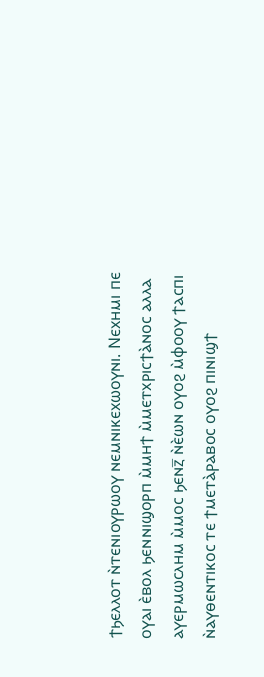ϯϧⲉⲗⲗⲟⲧ ⲛ̀ⲧⲉⲛⲓⲟⲩⲣⲱⲟⲩ ⲛⲉⲙⲛⲓⲕⲉⲭⲱⲟⲩⲛⲓ. Ⲛⲉⲭⲏⲙⲓ ⲡⲉ ⲟⲩⲁⲓ ⲉ̀ⲃⲟⲗ ϧⲉⲛⲛⲓϣⲟⲣⲡ ⲙ̀ⲙⲏϯ ⲙ̀ⲙⲉⲧⲭⲣⲓⲥϯⲁ̀ⲛⲟⲥ ⲁⲗⲗⲁ ⲁⲩⲉⲣⲙⲱⲥⲗⲏⲙ ⲙ̀ⲙⲟⲥ ϧⲉⲛⲍ̅ ⲛ̀ⲉ̀ⲱⲛ ⲟⲩⲟϩ ⲙ̀ⲫⲟⲟⲩ ϯⲁⲥⲡⲓ ⲛ̀ⲁⲩⲑⲉⲛⲧⲓⲕⲟⲥ ⲧⲉ ϯⲙⲉⲧⲁ̀ⲣⲁⲃⲟⲥ ⲟⲩⲟϩ ⲡⲓⲛⲓϣϯ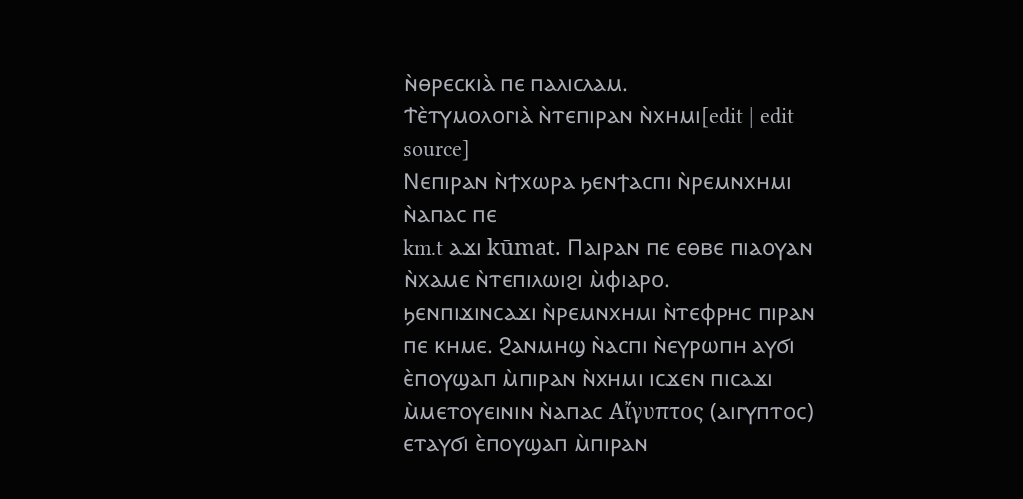ⲛ̀ⲑⲣⲉⲥⲕⲓⲁ̀ ⲡⲉ ⲡⲁⲗⲓⲥⲗⲁⲙ.
Ϯⲉ̀ⲧⲩⲙⲟⲗⲟⲅⲓⲁ̀ ⲛ̀ⲧⲉⲡⲓⲣⲁⲛ ⲛ̀ⲭⲏⲙⲓ[edit | edit source]
Ⲛⲉⲡⲓⲣⲁⲛ ⲛ̀ϯⲭⲱⲣⲁ ϧⲉⲛϯⲁⲥⲡⲓ ⲛ̀ⲣⲉⲙⲛⲭⲏⲙⲓ ⲛ̀ⲁⲡⲁⲥ ⲡⲉ
km.t ⲁϫⲓ kūmat. Ⲡⲁⲓⲣⲁⲛ ⲡⲉ ⲉⲑⲃⲉ ⲡⲓⲁⲟⲩⲁⲛ ⲛ̀ⲭⲁⲙⲉ ⲛ̀ⲧⲉⲡⲓⲗⲱⲓϩⲓ ⲙ̀ⲫⲓⲁⲣⲟ.
ϧⲉⲛⲡⲓϫⲓⲛⲥⲁϫⲓ ⲛ̀ⲣⲉⲙⲛⲭⲏⲙⲓ ⲛ̀ⲧⲉⲫⲣⲏⲥ ⲡⲓⲣⲁⲛ ⲡⲉ ⲕⲏⲙⲉ. Ϩⲁⲛⲙⲏϣ ⲛ̀ⲁⲥⲡⲓ ⲛ̀ⲉⲩⲣⲱⲡⲏ ⲁⲩϭⲓ ⲉ̀ⲡⲟⲩϣⲁⲡ ⲙ̀ⲡⲓⲣⲁⲛ ⲛ̀ⲭⲏⲙⲓ ⲓⲥϫⲉⲛ ⲡⲓⲥⲁϫⲓ ⲙ̀ⲙⲉⲧⲟⲩⲉⲓⲛⲓⲛ ⲛ̀ⲁⲡⲁⲥ Αἴγυπτος (ⲁⲓⲅⲩⲡⲧⲟⲥ) ⲉⲧⲁⲩϭⲓ ⲉ̀ⲡⲟⲩϣⲁⲡ ⲙ̀ⲡⲓⲣⲁⲛ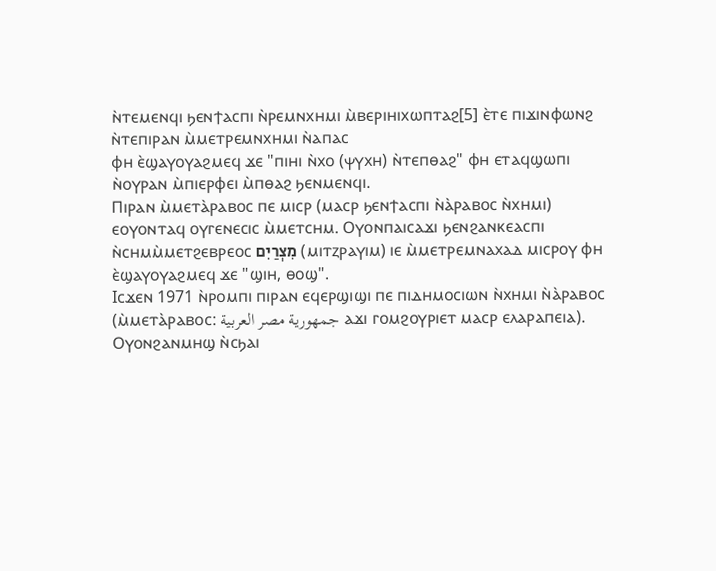ⲛ̀ⲧⲉⲙⲉⲛϥⲓ ϧⲉⲛϯⲁⲥⲡⲓ ⲛ̀ⲣⲉⲙⲛⲭⲏⲙⲓ ⲙ̀ⲃⲉⲣⲓⲏⲓⲭⲱⲡⲧⲁϩ[5] ⲉ̀ⲧⲉ ⲡⲓϫⲓⲛⲫⲱⲛϩ ⲛ̀ⲧⲉⲡⲓⲣⲁⲛ ⲙ̀ⲙⲉⲧⲣⲉⲙⲛⲭⲏⲙⲓ ⲛ̀ⲁⲡⲁⲥ
ⲫⲏ ⲉ̀ϣⲁⲩⲟⲩⲁϩⲙⲉϥ ϫⲉ "ⲡⲓⲏⲓ ⲛ̀ⲭⲟ (ⲯⲩⲭⲏ) ⲛ̀ⲧⲉⲡⲑⲁϩ" ⲫⲏ ⲉⲧⲁϥϣⲱⲡⲓ ⲛ̀ⲟⲩⲣⲁⲛ ⲙ̀ⲡⲓⲉⲣⲫⲉⲓ ⲙ̀ⲡⲑⲁϩ ϧⲉⲛⲙⲉⲛϥⲓ.
Ⲡⲓⲣⲁⲛ ⲙ̀ⲙⲉⲧⲁ̀ⲣⲁⲃⲟⲥ ⲡⲉ ⲙⲓⲥⲣ (ⲙⲁⲥⲣ ϧⲉⲛϯⲁⲥⲡⲓ ⲛ̀ⲁ̀ⲣⲁⲃⲟⲥ ⲛ̀ⲭⲏⲙⲓ) ⲉⲟⲩⲟⲛⲧⲁϥ ⲟⲩⲅⲉⲛⲉⲥⲓⲥ ⲙ̀ⲙⲉⲧⲥⲏⲙ. Ⲟⲩⲟⲛⲡⲁⲓⲥⲁϫⲓ ϧⲉⲛϩⲁⲛⲕⲉⲁⲥⲡⲓ ⲛ̀ⲥⲏⲙⲙ̀ⲙⲉⲧϩⲉⲃⲣⲉⲟⲥ מִצְרַיִם (ⲙⲓⲧⲍⲣⲁⲩⲓⲙ) ⲓⲉ ⲙ̀ⲙⲉⲧⲣⲉⲙⲛⲁⲭⲁⲇ ⲙⲓⲥⲣⲟⲩ ⲫⲏ ⲉ̀ϣⲁⲩⲟⲩⲁϩⲙⲉϥ ϫⲉ "ϣⲓⲏ, ⲑⲟϣ".
Iⲥϫⲉⲛ 1971 ⲛ̀ⲣⲟⲙⲡⲓ ⲡⲓⲣⲁⲛ ⲉϥⲉⲣϣⲓϣⲓ ⲡⲉ ⲡⲓⲇⲏⲙⲟⲥⲓⲱⲛ ⲛ̀ⲭⲏⲙⲓ ⲛ̀ⲁ̀ⲣⲁⲃⲟⲥ (ⲙ̀ⲙⲉⲧⲁ̀ⲣⲁⲃⲟⲥ: جمهورية مصر العربية ⲁϫⲓ ⲅⲟⲙϩⲟⲩⲣⲓⲉⲧ ⲙⲁⲥⲣ ⲉⲗⲁⲣⲁⲡⲉⲓⲁ).
Ⲟⲩⲟⲛϩⲁⲛⲙⲏϣ ⲛ̀ⲥϧⲁⲓ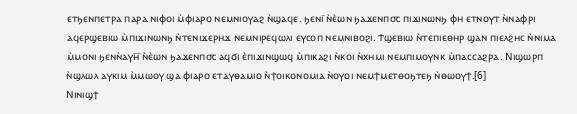ⲉⲧϧⲉⲛⲡⲉⲧⲣⲁ ⲡⲁⲣⲁ ⲛⲓⲫⲟⲓ ⲙ̀ⲫⲓⲁⲣⲟ ⲛⲉⲙⲛⲓⲟⲩⲁϩ ⲛ̀ϣⲁϥⲉ. ϧⲉⲛⲓ̅ ⲛ̀ⲉ̀ⲱⲛ ϧⲁϫⲉⲛⲡ⳪ ⲡⲓϫⲓⲛⲱⲛϧ ⲫⲏ ⲉⲧⲛⲟⲩⲧ ⲛ̀ⲛⲁⲫⲣⲓ ⲁϥⲉⲣϣⲉⲃⲓⲱ ⲙ̀ⲡⲓϫⲓⲛⲱⲛϧ ⲛ̀ⲧⲉⲛⲓϫⲉⲣⲏϫ ⲛⲉⲙⲛⲓⲣⲉϥⲱⲗⲓ ⲉⲩⲥⲟⲡ ⲛⲉⲙⲛⲓⲃⲟϩⲓ. Ϯϣⲉⲃⲓⲱ ⲛ̀ⲧⲉⲡⲓⲉⲑⲏⲣ ϣⲁⲛ ⲡⲓⲉⲗϩⲏⲥ ⲛ̀ⲛⲓⲙⲁ ⲙ̀ⲙⲟⲛⲓ ϧⲉⲛⲛ̀ⲁⲩⲏ̅ ⲛ̀ⲉ̀ⲱⲛ ϧⲁϫⲉⲛⲡ⳪ ⲁϥϭⲓ ⲉ̀ⲡⲓϫⲓⲛϣⲱϥ ⲙ̀ⲡⲓⲕⲁϩⲓ ⲛ̀ⲕⲟⲓ ⲛ̀ⲭⲏⲙⲓ ⲛⲉⲙⲡⲓⲙⲟⲩⲛⲕ ⲙ̀ⲡⲁⲥⲥⲁϩⲣⲁ. Ⲛⲓϣⲱⲣⲡ ⲛ̀ϣⲗⲱⲗ ⲁⲩⲕⲓⲙ ⲙ̀ⲙⲱⲟⲩ ϣⲁ ⲫⲓⲁⲣⲟ ⲉⲧⲁⲩⲑⲁⲙⲓⲟ ⲛ̀ϯⲟⲓⲕⲟⲛⲟⲙⲓⲁ ⲛ̀ⲟⲩⲟⲓ ⲛⲉⲙϯⲙⲉⲧⲑⲟϧⲧⲉϧ ⲛ̀ⲑⲱⲟⲩϯ.[6]
Ⲛⲓⲛⲓϣϯ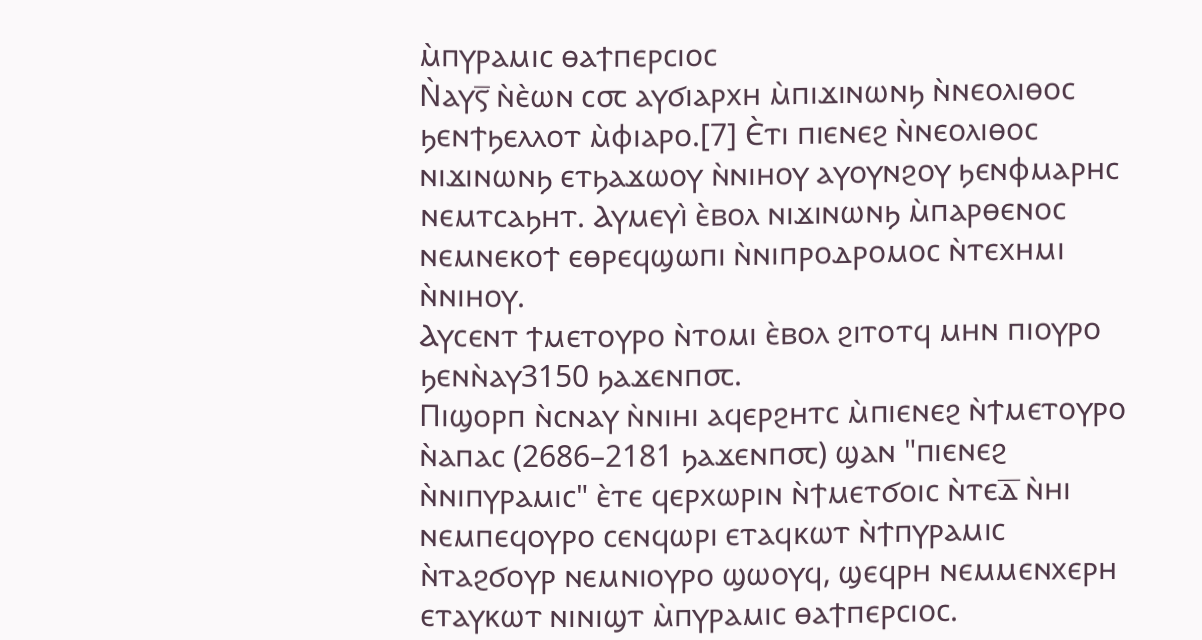ⲙ̀ⲡⲩⲣⲁⲙⲓⲥ ⲑⲁϯⲡⲉⲣⲥⲓⲟⲥ
Ⲛ̀ⲁⲩⲋ̅ ⲛ̀ⲉ̀ⲱⲛ ⲥ⳪ ⲁⲩϭⲓⲁⲣⲭⲏ ⲙ̀ⲡⲓϫⲓⲛⲱⲛϧ ⲛ̀ⲛⲉⲟⲗⲓⲑⲟⲥ ϧⲉⲛϯϧⲉⲗⲗⲟⲧ ⲙ̀ⲫⲓⲁⲣⲟ.[7] Ⲉ̀ⲧⲓ ⲡⲓⲉⲛⲉϩ ⲛ̀ⲛⲉⲟⲗⲓⲑⲟⲥ ⲛⲓϫⲓⲛⲱⲛϧ ⲉⲧϧⲁϫⲱⲟⲩ ⲛ̀ⲛⲓⲏⲟⲩ ⲁⲩⲟⲩⲛϩⲟⲩ ϧⲉⲛⲫⲙⲁⲣⲏⲥ ⲛⲉⲙⲧⲥⲁϧⲏⲧ. Ⲁⲩⲙⲉⲩⲓ̀ ⲉ̀ⲃⲟⲗ ⲛⲓϫⲓⲛⲱⲛϧ ⲙ̀ⲡⲁⲣⲑⲉⲛⲟⲥ ⲛⲉⲙⲛⲉⲕⲟϯ ⲉⲑⲣⲉϥϣⲱⲡⲓ ⲛ̀ⲛⲓⲡⲣⲟⲇⲣⲟⲙⲟⲥ ⲛ̀ⲧⲉⲭⲏⲙⲓ ⲛ̀ⲛⲓⲏⲟⲩ.
Ⲁⲩⲥⲉⲛⲧ ϯⲙⲉⲧⲟⲩⲣⲟ ⲛ̀ⲧⲟⲙⲓ ⲉ̀ⲃⲟⲗ ϩⲓⲧⲟⲧϥ ⲙⲏⲛ ⲡⲓⲟⲩⲣⲟ ϧⲉⲛⲛ̀ⲁⲩ3150 ϧⲁϫⲉⲛⲡ⳪.
Ⲡⲓϣⲟⲣⲡ ⲛ̀ⲥⲛⲁⲩ ⲛ̀ⲛⲓⲏⲓ ⲁϥⲉⲣϩⲏⲧⲥ ⲙ̀ⲡⲓⲉⲛⲉϩ ⲛ̀ϯⲙⲉⲧⲟⲩⲣⲟ ⲛ̀ⲁⲡⲁⲥ (2686–2181 ϧⲁϫⲉⲛⲡ⳪) ϣⲁⲛ "ⲡⲓⲉⲛⲉϩ ⲛ̀ⲛⲓⲡⲩⲣⲁⲙⲓⲥ" ⲉ̀ⲧⲉ ϥⲉⲣⲭⲱⲣⲓⲛ ⲛ̀ϯⲙⲉⲧϭⲟⲓⲥ ⲛ̀ⲧⲉⲇ̅ ⲛ̀ⲏⲓ ⲛⲉⲙⲡⲉϥⲟⲩⲣⲟ ⲥⲉⲛϥⲱⲣⲓ ⲉⲧⲁϥⲕⲱⲧ ⲛ̀ϯⲡⲩⲣⲁⲙⲓⲥ ⲛ̀ⲧⲁϩϭⲟⲩⲣ ⲛⲉⲙⲛⲓⲟⲩⲣⲟ ϣⲱⲟⲩϥ, ϣⲉϥⲣⲏ ⲛⲉⲙⲙⲉⲛⲭⲉⲣⲏ ⲉⲧⲁⲩⲕⲱⲧ ⲛⲓⲛⲓϣⲧ ⲙ̀ⲡⲩⲣⲁⲙⲓⲥ ⲑⲁϯⲡⲉⲣⲥⲓⲟⲥ.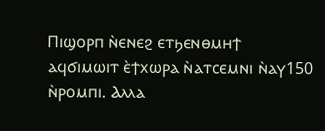Ⲡⲓϣⲟⲣⲡ ⲛ̀ⲉⲛⲉϩ ⲉⲧϧⲉⲛⲑⲙⲏϯ ⲁϥϭⲓⲙⲱⲓⲧ ⲉ̀ϯⲭⲱⲣⲁ ⲛ̀ⲁⲧⲥⲉⲙⲛⲓ ⲛ̀ⲁⲩ150 ⲛ̀ⲣⲟⲙⲡⲓ. Ⲁⲗⲗⲁ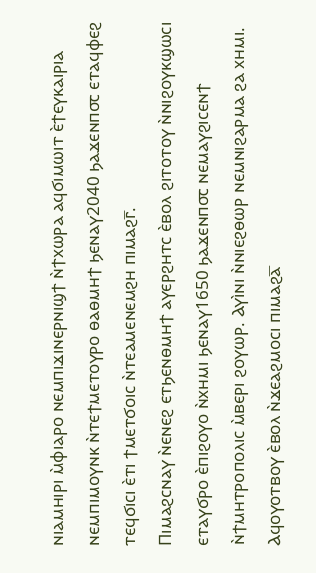ⲛⲓⲁⲙⲏⲓⲣⲓ ⲙ̀ⲫⲓⲁⲣⲟ ⲛⲉⲙⲡⲓϫⲓⲛⲉⲣⲛⲓϣϯ ⲛ̀ϯⲭⲱⲣⲁ ⲁϥϭⲓⲙⲱⲓⲧ ⲉ̀ϯⲉⲩⲕⲁⲓⲣⲓⲁ ⲛⲉⲙⲡⲓⲙⲟⲩⲛⲕ ⲛ̀ⲧⲉϯⲙⲉⲧⲟⲩⲣⲟ ⲑⲁⲑⲙⲏϯ ϧⲉⲛⲁⲩ2040 ϧⲁϫⲉⲛⲡ⳪ ⲉⲧⲁϥⲫⲉϩ ⲧⲉϥϭⲓⲥⲓ ⲉ̀ⲧⲓ ϯⲙⲉⲧϭⲟⲓⲥ ⲛ̀ⲧⲉⲁⲙⲉⲛⲉⲙϩⲏ ⲡⲓⲙⲁϩⲅ̅.
Ⲡⲓⲙⲁϩⲥⲛⲁⲩ ⲛ̀ⲉⲛⲉϩ ⲉⲧϧⲉⲛⲑⲙⲏϯ ⲁⲩⲉⲣϩⲏⲧⲥ ⲉ̀ⲃⲟⲗ ϩⲓⲧⲟⲧⲟⲩ ⲛ̀ⲛⲓϩⲟⲩⲕϣⲱⲥⲓ ⲉⲧⲁⲩϭⲣⲟ ⲉ̀ⲡⲓϩⲟⲩⲟ ⲛ̀ⲭⲏⲙⲓ ϧⲉⲛⲁⲩ1650 ϧⲁϫⲉⲛⲡ⳪ ⲛⲉⲙⲁⲩϩⲓⲥⲉⲛϯ ⲛ̀ϯⲙⲏⲧⲣⲟⲡⲟⲗⲓⲥ ⲙ̀ⲃⲉⲣⲓ ϩⲟⲩⲱⲣ. Ⲁⲩⲓ̀ⲛⲓ ⲛ̀ⲛⲓⲉϩⲑⲱⲣ ⲛⲉⲙⲛⲓϩⲁⲣⲙⲁ ϩⲁ ⲭⲏⲙⲓ. Ⲁϥⲟⲩⲟⲧⲃⲟⲩ ⲉ̀ⲃⲟⲗ ⲛ̀ϫⲉⲁϩⲙⲟⲥⲓ ⲡⲓⲙⲁϩⲁ̅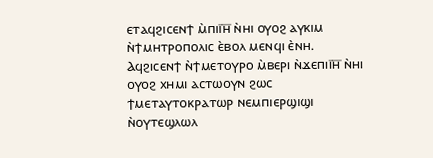ⲉⲧⲁϥϩⲓⲥⲉⲛϯ ⲙ̀ⲡⲓⲓ̅ⲏ̅ ⲛ̀ⲏⲓ ⲟⲩⲟϩ ⲁⲩⲕⲓⲙ ⲛ̀ϯⲙⲏⲧⲣⲟⲡⲟⲗⲓⲥ ⲉ̀ⲃⲟⲗ ⲙⲉⲛϥⲓ ⲉ̀ⲛⲏ.
Ⲁϥϩⲓⲥⲉⲛϯ ⲛ̀ϯⲙⲉⲧⲟⲩⲣⲟ ⲙ̀ⲃⲉⲣⲓ ⲛ̀ϫⲉⲡⲓⲓ̅ⲏ̅ ⲛ̀ⲏⲓ ⲟⲩⲟϩ ⲭⲏⲙⲓ ⲁⲥⲧⲱⲟⲩⲛ ϩⲱⲥ ϯⲙⲉⲧⲁⲩⲧⲟⲕⲣⲁⲧⲱⲣ ⲛⲉⲙⲡⲓⲉⲣϣⲓϣⲓ ⲛ̀ⲟⲩⲧⲉϣⲗⲱⲗ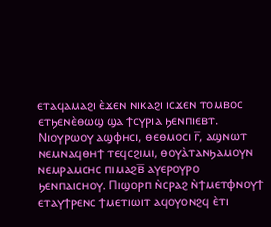ⲉⲧⲁϥⲁⲙⲁϩⲓ ⲉ̀ϫⲉⲛ ⲛⲓⲕⲁϩⲓ ⲓⲥϫⲉⲛ ⲧⲟⲙⲃⲟⲥ ⲉⲧϧⲉⲛⲉ̀ⲑⲱϣ ϣⲁ ϯⲥⲩⲣⲓⲁ ϧⲉⲛⲡⲓⲉⲃⲧ. Ⲛⲓⲟⲩⲣⲱⲟⲩ ⲁϣⲫⲏⲥⲓ, ⲑⲉⲑⲙⲟⲥⲓ ⲅ̅, ⲁϣⲛⲱⲧ ⲛⲉⲙⲛⲁϥⲑⲏϯ ⲧⲉϥⲥϩⲓⲙⲓ, ⲑⲟⲩⲁ̀ⲧⲁⲛϧⲁⲙⲟⲩⲛ ⲛⲉⲙⲣⲁⲙⲥⲏⲥ ⲡⲓⲙⲁϩⲃ̅ ⲁⲩⲉⲣⲟⲩⲣⲟ ϧⲉⲛⲡⲁⲓⲥⲏⲟⲩ. Ⲡⲓϣⲟⲣⲡ ⲛ̀ⲥⲣⲁϩ ⲛ̀ϯⲙⲉⲧⲫⲛⲟⲩϯ ⲉⲧⲁⲩϯⲣⲉⲛⲥ ϯⲙⲉⲧⲓⲱⲓⲧ ⲁϥⲟⲩⲟⲛϩϥ ⲉ̀ⲧⲓ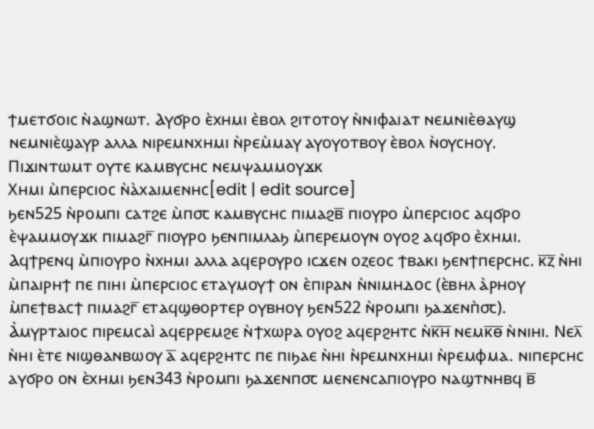ϯⲙⲉⲧϭⲟⲓⲥ ⲛ̀ⲁϣⲛⲱⲧ. Ⲁⲩϭⲣⲟ ⲉ̀ⲭⲏⲙⲓ ⲉ̀ⲃⲟⲗ ϩⲓⲧⲟⲧⲟⲩ ⲛ̀ⲛⲓⲫⲁⲓⲁⲧ ⲛⲉⲙⲛⲓⲉ̀ⲑⲁⲩϣ ⲛⲉⲙⲛⲓⲉ̀ϣⲁⲩⲣ ⲁⲗⲗⲁ ⲛⲓⲣⲉⲙⲛⲭⲏⲙⲓ ⲛ̀ⲣⲉⲙ̀ⲙⲁⲩ ⲁⲩⲟⲩⲟⲧⲃⲟⲩ ⲉ̀ⲃⲟⲗ ⲛ̀ⲟⲩⲥⲏⲟⲩ.
Ⲡⲓϫⲓⲛⲧⲱⲙⲧ ⲟⲩⲧⲉ ⲕⲁⲙⲃⲩⲥⲏⲥ ⲛⲉⲙⲯⲁⲙⲙⲟⲩϫⲕ
Ⲭⲏⲙⲓ ⲙ̀ⲡⲉⲣⲥⲓⲟⲥ ⲛ̀ⲁ̀ⲭⲁⲓⲙⲉⲛⲏⲥ[edit | edit source]
ϧⲉⲛ525 ⲛ̀ⲣⲟⲙⲡⲓ ⲥⲁⲧϩⲉ ⲙ̀ⲡ⳪ ⲕⲁⲙⲃⲩⲥⲏⲥ ⲡⲓⲙⲁϩⲃ̅ ⲡⲓⲟⲩⲣⲟ ⲙ̀ⲡⲉⲣⲥⲓⲟⲥ ⲁϥϭⲣⲟ ⲉ̀ⲯⲁⲙⲙⲟⲩϫⲕ ⲡⲓⲙⲁϩⲅ̅ ⲡⲓⲟⲩⲣⲟ ϧⲉⲛⲡⲓⲙⲗⲁϧ ⲙ̀ⲡⲉⲣⲉⲙⲟⲩⲛ ⲟⲩⲟϩ ⲁϥϭⲣⲟ ⲉ̀ⲭⲏⲙⲓ. Ⲁϥϯⲣⲉⲛϥ ⲙ̀ⲡⲓⲟⲩⲣⲟ ⲛ̀ⲭⲏⲙⲓ ⲁⲗⲗⲁ ⲁϥⲉⲣⲟⲩⲣⲟ ⲓⲥϫⲉⲛ ⲟⲍⲉⲟⲥ ϯⲃⲁⲕⲓ ϧⲉⲛϯⲡⲉⲣⲥⲏⲥ. ⲕ̅ⲍ̅ ⲛ̀ⲏⲓ ⲙ̀ⲡⲁⲓⲣⲏϯ ⲡⲉ ⲡⲓⲏⲓ ⲙ̀ⲡⲉⲣⲥⲓⲟⲥ ⲉⲧⲁⲩⲙⲟⲩϯ ⲟⲛ ⲉ̀ⲡⲓⲣⲁⲛ ⲛ̀ⲛⲓⲙⲏⲇoⲥ (ⲉ̀ⲃⲏⲗ ⲁ̀ⲣⲏⲟⲩ ⲙ̀ⲡⲉϯⲃⲁⲥϯ ⲡⲓⲙⲁϩⲅ̅ ⲉⲧⲁϥϣⲑⲟⲣⲧⲉⲣ ⲟⲩⲃⲏⲟⲩ ϧⲉⲛ522 ⲛ̀ⲣⲟⲙⲡⲓ ϧⲁϫⲉⲛⲡ̀⳪). Ⲁ̀ⲙⲩⲣⲧⲁⲓⲟⲥ ⲡⲓⲣⲉⲙⲥⲁⲓ̀ ⲁϥⲉⲣⲣⲉⲙϩⲉ ⲛ̀ϯⲭⲱⲣⲁ ⲟⲩⲟϩ ⲁϥⲉⲣϩⲏⲧⲥ ⲛ̀ⲕ̅ⲏ̅ ⲛⲉⲙⲕ̅ⲑ̅ ⲛ̀ⲛⲓⲏⲓ. Ⲛⲉⲗ̅ ⲛ̀ⲏⲓ ⲉ̀ⲧⲉ ⲛⲓϣⲑⲁⲛⲃⲱⲟⲩ ⲁ̅ ⲁϥⲉⲣϩⲏⲧⲥ ⲡⲉ ⲡⲓϧⲁⲉ ⲛ̀ⲏⲓ ⲛ̀ⲣⲉⲙⲛⲭⲏⲙⲓ ⲛ̀ⲣⲉⲙⲫⲙⲁ. ⲛⲓⲡⲉⲣⲥⲏⲥ ⲁⲩϭⲣⲟ ⲟⲛ ⲉ̀ⲭⲏⲙⲓ ϧⲉⲛ343 ⲛ̀ⲣⲟⲙⲡⲓ ϧⲁϫⲉⲛⲡ⳪ ⲙⲉⲛⲉⲛⲥⲁⲡⲓⲟⲩⲣⲟ ⲛⲁϣⲧⲛⲏⲃϥ ⲃ̅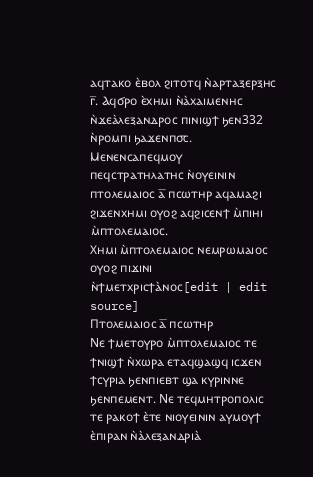ⲁϥⲧⲁⲕⲟ ⲉ̀ⲃⲟⲗ ϩⲓⲧⲟⲧϥ ⲛ̀ⲁⲣⲧⲁⲝⲉⲣⲝⲏⲥ ⲅ̅. Ⲁϥϭⲣⲟ ⲉ̀ⲭⲏⲙⲓ ⲛ̀ⲁ̀ⲭⲁⲓⲙⲉⲛⲏⲥ ⲛ̀ϫⲉⲁ̀ⲗⲉⲝⲁⲛⲇⲣⲟⲥ ⲡⲓⲛⲓϣϯ ϧⲉⲛ332 ⲛ̀ⲣⲟⲙⲡⲓ ϧⲁϫⲉⲛⲡ⳪. Ⲙⲉⲛⲉⲛⲥⲁⲡⲉϥⲙⲟⲩ ⲡⲉϥⲥⲧⲣⲁⲧⲏⲗⲁⲧⲏⲥ ⲛ̀ⲟⲩⲉⲓⲛⲓⲛ ⲡⲧⲟⲗⲉⲙⲁⲓⲟⲥ ⲁ̅ ⲡⲥⲱⲧⲏⲣ ⲁϥⲁⲙⲁϩⲓ ϩⲓϫⲉⲛⲭⲏⲙⲓ ⲟⲩⲟϩ ⲁϥϩⲓⲥⲉⲛϯ ⲙ̀ⲡⲓⲏⲓ ⲙ̀ⲡⲧⲟⲗⲉⲙⲁⲓⲟⲥ.
Ⲭⲏⲙⲓ ⲙ̀ⲡⲧⲟⲗⲉⲙⲁⲓⲟⲥ ⲛⲉⲙⲣⲱⲙⲁⲓⲟⲥ ⲟⲩⲟϩ ⲡⲓϫⲓⲛⲓ ⲛ̀ϯⲙⲉⲧⲭⲣⲓⲥϯⲁ̀ⲛⲟⲥ[edit | edit source]
Ⲡⲧⲟⲗⲉⲙⲁⲓⲟⲥ ⲁ̅ ⲡⲥⲱⲧⲏⲣ
Nⲉ ϯⲙⲉⲧⲟⲩⲣⲟ ⲙ̀ⲡⲧⲟⲗⲉⲙⲁⲓⲟⲥ ⲧⲉ ϯⲛⲓϣϯ ⲛ̀ⲭⲱⲣⲁ ⲉⲧⲁϥϣⲁϣϥ ⲓⲥϫⲉⲛ ϯⲥⲩⲣⲓⲁ ϧⲉⲛⲡⲓⲉⲃⲧ ϣⲁ ⲕⲩⲣⲓⲛⲛⲉ ϧⲉⲛⲡⲉⲙⲉⲛⲧ. Nⲉ ⲧⲉϥⲙⲏⲧⲣⲟⲡⲟⲗⲓⲥ ⲧⲉ ⲣⲁⲕⲟϯ ⲉ̀ⲧⲉ ⲛⲓⲟⲩⲉⲓⲛⲓⲛ ⲁⲩⲙⲟⲩϯ ⲉ̀ⲡⲓⲣⲁⲛ ⲛ̀ⲁ̀ⲗⲉⲝⲁⲛⲇⲣⲓⲁ̀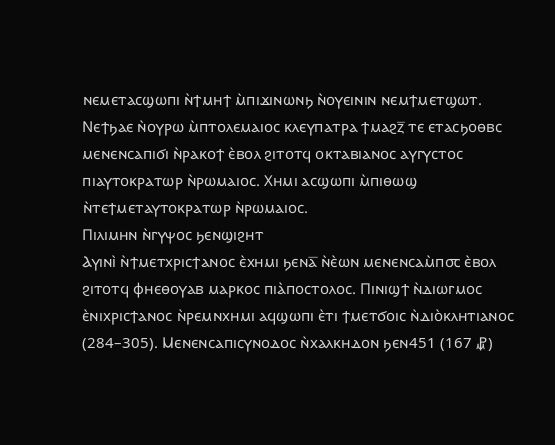ⲛⲉⲙⲉⲧⲁⲥϣⲱⲡⲓ ⲛ̀ϯⲙⲏϯ ⲙ̀ⲡⲓϫⲓⲛⲱⲛϧ ⲛ̀ⲟⲩⲉⲓⲛⲓⲛ ⲛⲉⲙϯⲙⲉⲧϣⲱⲧ.
Ⲛⲉϯϧⲁⲉ ⲛ̀ⲟⲩⲣⲱ ⲙ̀ⲡⲧⲟⲗⲉⲙⲁⲓⲟⲥ ⲕⲗⲉⲩⲡⲁⲧⲣⲁ ϯⲙⲁϩⲍ̅ ⲧⲉ ⲉⲧⲁⲥϧⲟⲑⲃⲥ ⲙⲉⲛⲉⲛⲥⲁⲡⲓϭⲓ ⲛ̀ⲣⲁⲕⲟϯ ⲉ̀ⲃⲟⲗ ϩⲓⲧⲟⲧϥ ⲟⲕⲧⲁⲃⲓⲁⲛⲟⲥ ⲁⲩⲅⲩⲥⲧⲟⲥ ⲡⲓⲁⲩⲧⲟⲕⲣⲁⲧⲱⲣ ⲛ̀ⲣⲱⲙⲁⲓⲟⲥ. Ⲭⲏⲙⲓ ⲁⲥϣⲱⲡⲓ ⲙ̀ⲡⲓⲑⲱϣ ⲛ̀ⲧⲉϯⲙⲉⲧⲁⲩⲧⲟⲕⲣⲁⲧⲱⲣ ⲛ̀ⲣⲱⲙⲁⲓⲟⲥ.
Ⲡⲓⲗⲓⲙⲏⲛ ⲛ̀ⲅⲩⲯⲟⲥ ϧⲉⲛϣⲓϩⲏⲧ
Ⲁⲩⲓⲛⲓ̀ ⲛ̀ϯⲙⲉⲧⲭⲣⲓⲥϯⲁⲛⲟⲥ ⲉ̀ⲭⲏⲙⲓ ϧⲉⲛⲁ̅ ⲛ̀ⲉ̀ⲱⲛ ⲙⲉⲛⲉⲛⲥⲁⲙ̀ⲡ⳪ ⲉ̀ⲃⲟⲗ ϩⲓⲧⲟⲧϥ ⲫⲏⲉⲑⲟⲩⲁⲃ ⲙⲁⲣⲕⲟⲥ ⲡⲓⲁ̀ⲡⲟⲥⲧⲟⲗⲟⲥ. Ⲡⲓⲛⲓϣϯ ⲛ̀ⲇⲓⲱⲅⲙⲟⲥ ⲉ̀ⲛⲓⲭⲣⲓⲥϯⲁⲛⲟⲥ ⲛ̀ⲣⲉⲙⲛⲭⲏⲙⲓ ⲁϥϣⲱⲡⲓ ⲉ̀ⲧⲓ ϯⲙⲉⲧϭⲟⲓⲥ ⲛ̀ⲇⲓⲟ̀ⲕⲗⲏⲧⲓⲁⲛⲟⲥ (284–305). Ⲙⲉⲛⲉⲛⲥⲁⲡⲓⲥⲩⲛⲟⲇⲟⲥ ⲛ̀ⲭⲁⲗⲕⲏⲇⲟⲛ ϧⲉⲛ451 (167 ⳥)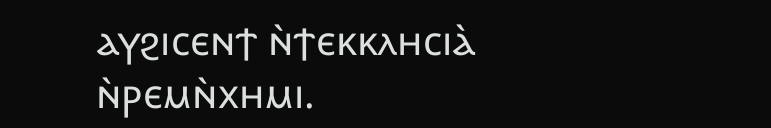ⲁⲩϩⲓⲥⲉⲛϯ ⲛ̀ϯⲉⲕⲕⲗⲏⲥⲓⲁ̀ ⲛ̀ⲣⲉⲙⲛ̀ⲭⲏⲙⲓ.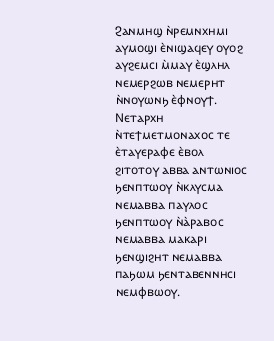Ϩⲁⲛⲙⲏϣ ⲛ̀ⲣⲉⲙⲛⲭⲏⲙⲓ ⲁⲩⲙⲟϣⲓ ⲉ̀ⲛⲓϣⲁϥⲉⲩ ⲟⲩⲟϩ ⲁⲩϩⲉⲙⲥⲓ ⲙ̀ⲙⲁⲩ ⲉ̀ϣⲗⲏⲗ ⲛⲉⲙⲉⲣϩⲱⲃ ⲛⲉⲙⲉⲣⲏⲧ ⲛ̀ⲛⲟⲩⲱⲛϧ ⲉ̀ⲫⲛⲟⲩϯ. Ⲛⲉⲧⲁⲣⲭⲏ ⲛ̀ⲧⲉϯⲙⲉⲧⲙⲟⲛⲁⲭⲟⲥ ⲧⲉ ⲉ̀ⲧⲁⲩⲉⲣⲁⲫⲉ ⲉ̀ⲃⲟⲗ ϩⲓⲧⲟⲧⲟⲩ ⲁⲃⲃⲁ ⲁⲛⲧⲱⲛⲓⲟⲥ ϧⲉⲛⲡⲧⲱⲟⲩ ⲛ̀ⲕⲗⲩⲥⲙⲁ ⲛⲉⲙⲁⲃⲃⲁ ⲡⲁⲩⲗⲟⲥ ϧⲉⲛⲡⲧⲱⲟⲩ ⲛ̀ⲁ̀ⲣⲁⲃⲟⲥ ⲛⲉⲙⲁⲃⲃⲁ ⲙⲁⲕⲁⲣⲓ ϧⲉⲛϣⲓϩⲏⲧ ⲛⲉⲙⲁⲃⲃⲁ ⲡⲁϧⲱⲙ ϧⲉⲛⲧⲁⲃⲉⲛⲛⲏⲥⲓ ⲛⲉⲙⲫⲃⲱⲟⲩ.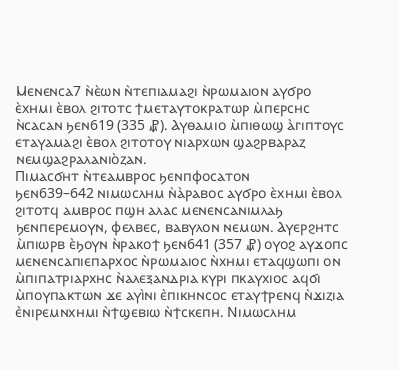Ⲙⲉⲛⲉⲛⲥⲁ7 ⲛ̀ⲉ̀ⲱⲛ ⲛ̀ⲧⲉⲡⲓⲁⲙⲁϩⲓ ⲛ̀ⲣⲱⲙⲁⲓⲟⲛ ⲁⲩϭⲣⲟ ⲉ̀ⲭⲏⲙⲓ ⲉ̀ⲃⲟⲗ ϩⲓⲧⲟⲧⲥ ϯⲙⲉⲧⲁⲩⲧⲟⲕⲣⲁⲧⲱⲣ ⲙ̀ⲡⲉⲣⲥⲏⲥ ⲛ̀ⲥⲁⲥⲁⲛ ϧⲉⲛ619 (335 ⳥). Ⲁⲩⲑⲁⲙⲓⲟ ⲙ̀ⲡⲓⲑⲱϣ ⲁ̀ⲅⲓⲡⲧⲟⲩⲥ ⲉⲧⲁⲩⲁⲙⲁϩⲓ ⲉ̀ⲃⲟⲗ ϩⲓⲧⲟⲧⲟⲩ ⲛⲓⲁⲣⲭⲱⲛ ϣⲁϩⲣⲃⲁⲣⲁⲍ ⲛⲉⲙϣⲁϩⲣⲁⲗⲁⲛⲓⲟ̀ⲍⲁⲛ.
Ⲡⲓⲙⲁⲥϭⲏⲧ ⲛ̀ⲧⲉⲁⲙⲃⲣⲟⲥ ϧⲉⲛⲡⲫⲟⲥⲁⲧⲟⲛ
ϧⲉⲛ639–642 ⲛⲓⲙⲱⲥⲗⲏⲙ ⲛ̀ⲁ̀ⲣⲁⲃⲟⲥ ⲁⲩϭⲣⲟ ⲉ̀ⲭⲏⲙⲓ ⲉ̀ⲃⲟⲗ ϩⲓⲧⲟⲧϥ ⲁⲙⲃⲣⲟⲥ ⲡϣⲏ ⲁⲗⲁⲥ ⲙⲉⲛⲉⲛⲥⲁⲛⲓⲙⲗⲁϧ ϧⲉⲛⲡⲉⲣⲉⲙⲟⲩⲛ, ⲫⲉⲗⲃⲉⲥ, ⲃⲁⲃⲩⲗⲟⲛ ⲛⲉⲙⲱⲛ. Ⲁⲩⲉⲣϩⲏⲧⲥ ⲙ̀ⲡⲓⲱⲣⲃ ⲉ̀ϧⲟⲩⲛ ⲛ̀ⲣⲁⲕⲟϯ ϧⲉⲛ641 (357 ⳥) ⲟⲩⲟϩ ⲁⲩϫⲟⲡⲥ ⲙⲉⲛⲉⲛⲥⲁⲡⲓⲉⲡⲁⲣⲭⲟⲥ ⲛ̀ⲣⲱⲙⲁⲓⲟⲥ ⲛ̀ⲭⲏⲙⲓ ⲉⲧⲁϥϣⲱⲡⲓ ⲟⲛ ⲙ̀ⲡⲓⲡⲁⲧⲣⲓⲁⲣⲭⲏⲥ ⲛ̀ⲁⲗⲉⲝⲁⲛⲇⲣⲓⲁ ⲕⲩⲣⲓ ⲡⲕⲁⲩⲭⲓⲟⲥ ⲁϥϭⲓ ⲙ̀ⲡⲟⲩⲡⲁⲕⲧⲱⲛ ϫⲉ ⲁⲩⲓ̀ⲛⲓ ⲉ̀ⲡⲓⲕⲏⲛⲥⲟⲥ ⲉⲧⲁⲩϯⲣⲉⲛϥ ⲛ̀ϫⲓⲍⲓⲁ ⲉ̀ⲛⲓⲣⲉⲙⲛⲭⲏⲙⲓ ⲛ̀ϯϣⲉⲃⲓⲱ ⲛ̀ϯⲥⲕⲉⲡⲏ. Ⲛⲓⲙⲱⲥⲗⲏⲙ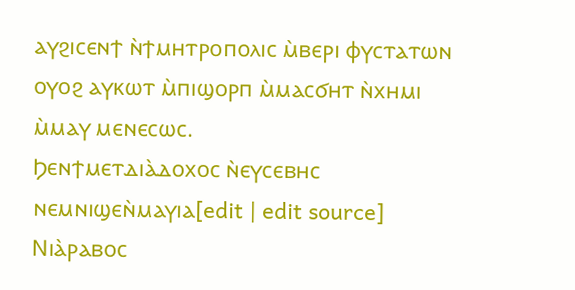ⲁⲩϩⲓⲥⲉⲛϯ ⲛ̀ϯⲙⲏⲧⲣⲟⲡⲟⲗⲓⲥ ⲙ̀ⲃⲉⲣⲓ ⲫⲩⲥⲧⲁⲧⲱⲛ ⲟⲩⲟϩ ⲁⲩⲕⲱⲧ ⲙ̀ⲡⲓϣⲟⲣⲡ ⲙ̀ⲙⲁⲥϭⲏⲧ ⲛ̀ⲭⲏⲙⲓ ⲙ̀ⲙⲁⲩ ⲙⲉⲛⲉⲥⲱⲥ.
Ϧⲉⲛϯⲙⲉⲧⲇⲓⲁ̀ⲇⲟⲭⲟⲥ ⲛ̀ⲉⲩⲥⲉⲃⲏⲥ ⲛⲉⲙⲛⲓϣⲉⲛ̀ⲙⲁⲩⲓⲁ[edit | edit source]
Ⲛⲓⲁ̀ⲣⲁⲃⲟⲥ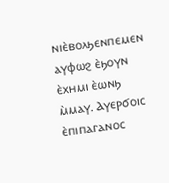ⲛⲓⲉ̀ⲃⲟⲗϧⲉⲛⲡⲉⲙⲉⲛ ⲁⲩⲫⲱϩ ⲉ̀ϧⲟⲩⲛ ⲉ̀ⲭⲏⲙⲓ ⲉ̀ⲱⲛϧ ⲙ̀ⲙⲁⲩ. Ⲁⲩⲉⲣϭⲟⲓⲥ ⲉ̀ⲡⲓⲡⲁⲅⲁⲛⲟⲥ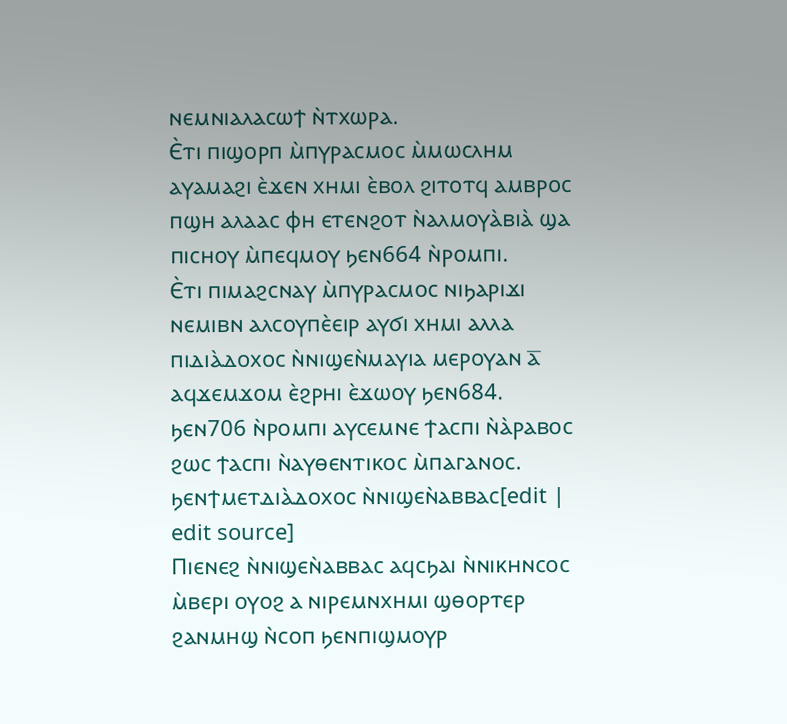ⲛⲉⲙⲛⲓⲁⲗⲁⲥⲱϯ ⲛ̀ⲧⲭⲱⲣⲁ.
Ⲉ̀ⲧⲓ ⲡⲓϣⲟⲣⲡ ⲙ̀ⲡⲩⲣⲁⲥⲙⲟⲥ ⲙ̀ⲙⲱⲥⲗⲏⲙ ⲁⲩⲁⲙⲁϩⲓ ⲉ̀ϫⲉⲛ ⲭⲏⲙⲓ ⲉ̀ⲃⲟⲗ ϩⲓⲧⲟⲧϥ ⲁⲙⲃⲣⲟⲥ ⲡϣⲏ ⲁⲗⲁⲁⲥ ⲫⲏ ⲉⲧⲉⲛϩⲟⲧ ⲛ̀ⲁⲗⲙⲟⲩⲁ̀ⲃⲓⲁ̀ ϣⲁ ⲡⲓⲥⲏⲟⲩ ⲙ̀ⲡⲉϥⲙⲟⲩ ϧⲉⲛ664 ⲛ̀ⲣⲟⲙⲡⲓ.
Ⲉ̀ⲧⲓ ⲡⲓⲙⲁϩⲥⲛⲁⲩ ⲙ̀ⲡⲩⲣⲁⲥⲙⲟⲥ ⲛⲓϧⲁⲣⲓϫⲓ ⲛⲉⲙⲓⲃⲛ ⲁⲗⲥⲟⲩⲡⲉ̀ⲉⲓⲣ ⲁⲩϭⲓ ⲭⲏⲙⲓ ⲁⲗⲗⲁ ⲡⲓⲇⲓⲁ̀ⲇⲟⲭⲟⲥ ⲛ̀ⲛⲓϣⲉⲛ̀ⲙⲁⲩⲓⲁ ⲙⲉⲣⲟⲩⲁⲛ ⲁ̅ ⲁϥϫⲉⲙϫⲟⲙ ⲉ̀ϩⲣⲏⲓ ⲉ̀ϫⲱⲟⲩ ϧⲉⲛ684. ϧⲉⲛ706 ⲛ̀ⲣⲟⲙⲡⲓ ⲁⲩⲥⲉⲙⲛⲉ ϯⲁⲥⲡⲓ ⲛ̀ⲁ̀ⲣⲁⲃⲟⲥ ϩⲱⲥ ϯⲁⲥⲡⲓ ⲛ̀ⲁⲩⲑⲉⲛⲧⲓⲕⲟⲥ ⲙ̀ⲡⲁⲅⲁⲛⲟⲥ.
ϧⲉⲛϯⲙⲉⲧⲇⲓⲁ̀ⲇⲟⲭⲟⲥ ⲛ̀ⲛⲓϣⲉⲛ̀ⲁⲃⲃⲁⲥ[edit | edit source]
Ⲡⲓⲉⲛⲉϩ ⲛ̀ⲛⲓϣⲉⲛ̀ⲁⲃⲃⲁⲥ ⲁϥⲥϧⲁⲓ ⲛ̀ⲛⲓⲕⲏⲛⲥⲟⲥ ⲙ̀ⲃⲉⲣⲓ ⲟⲩⲟϩ ⲁ ⲛⲓⲣⲉⲙⲛⲭⲏⲙⲓ ϣⲑⲟⲣⲧⲉⲣ ϩⲁⲛⲙⲏϣ ⲛ̀ⲥⲟⲡ ϧⲉⲛⲡⲓϣⲙⲟⲩⲣ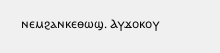ⲛⲉⲙϩⲁⲛⲕⲉⲑⲱϣ. Ⲁⲩϫⲟⲕⲟⲩ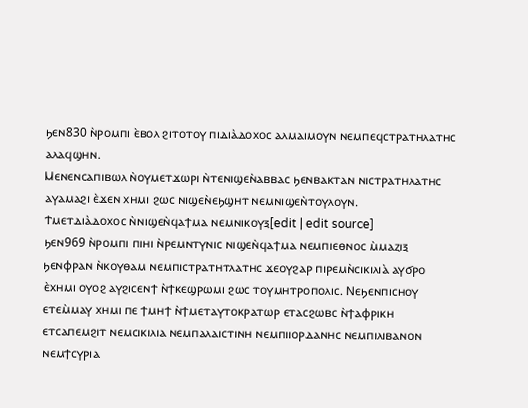ϧⲉⲛ830 ⲛ̀ⲣⲟⲙⲡⲓ ⲉ̀ⲃⲟⲗ ϩⲓⲧⲟⲧⲟⲩ ⲡⲓⲇⲓⲁ̀ⲇⲟⲭⲟⲥ ⲁⲗⲙⲁⲓⲙⲟⲩⲛ ⲛⲉⲙⲡⲉϥⲥⲧⲣⲁⲧⲏⲗⲁⲧⲏⲥ ⲁⲗⲁϥϣⲏⲛ.
Ⲙⲉⲛⲉⲛⲥⲁⲡⲓⲃⲱⲗ ⲛ̀ⲟⲩⲙⲉⲧϫⲱⲣⲓ ⲛ̀ⲧⲉⲛⲓϣⲉⲛ̀ⲁⲃⲃⲁⲥ ϧⲉⲛⲃⲁⲕⲧⲁⲛ ⲛⲓⲥⲧⲣⲁⲧⲏⲗⲁⲧⲏⲥ ⲁⲩⲁⲙⲁϩⲓ ⲉ̀ϫⲉⲛ ⲭⲏⲙⲓ ϩⲱⲥ ⲛⲓϣⲉⲛ̀ⲉϧϣⲏⲧ ⲛⲉⲙⲛⲓϣⲉⲛ̀ⲧⲟⲩⲗⲟⲩⲛ.
Ϯⲙⲉⲧⲇⲓⲁ̀ⲇⲟⲭⲟⲥ ⲛ̀ⲛⲓϣⲉⲛ̀ϥⲁϯⲙⲁ ⲛⲉⲙⲛⲓⲕⲟⲩⲝ[edit | edit source]
ϧⲉⲛ969 ⲛ̀ⲣⲟⲙⲡⲓ ⲡⲓⲏⲓ ⲛ̀ⲣⲉⲙⲛⲧⲩⲛⲓⲥ ⲛⲓϣⲉⲛ̀ϥⲁϯⲙⲁ ⲛⲉⲙⲡⲓⲉⲑⲛⲟⲥ ⲙ̀ⲙⲁⲍⲓⲝ ϧⲉⲛⲫⲣⲁⲛ ⲛ̀ⲕⲟⲩⲑⲁⲙ ⲛⲉⲙⲡⲓⲥⲧⲣⲁⲧⲏⲧⲗⲁⲧⲏⲥ ϫⲉⲟⲩϩⲁⲣ ⲡⲓⲣⲉⲙⲛ̀ⲥⲓⲕⲓⲗⲓⲁ̀ ⲁⲩϭⲣⲟ ⲉ̀ⲭⲏⲙⲓ ⲟⲩⲟϩ ⲁⲩϩⲓⲥⲉⲛϯ ⲛ̀ϯⲕⲉϣⲣⲱⲙⲓ ϩⲱⲥ ⲧⲟⲩⲙⲏⲧⲣⲟⲡⲟⲗⲓⲥ. Ⲛⲉϧⲉⲛⲡⲓⲥⲏⲟⲩ ⲉⲧⲉⲙ̀ⲙⲁⲩ ⲭⲏⲙⲓ ⲡⲉ ϯⲙⲏϯ ⲛ̀ϯⲙⲉⲧⲁⲩⲧⲟⲕⲣⲁⲧⲱⲣ ⲉⲧⲁⲥϩⲱⲃⲥ ⲛ̀ϯⲁⲫⲣⲓⲕⲏ ⲉⲧⲥⲁⲡⲉⲙϩⲓⲧ ⲛⲉⲙⲥⲓⲕⲓⲗⲓⲁ ⲛⲉⲙⲡⲁⲗⲁⲓⲥⲧⲓⲛⲏ ⲛⲉⲙⲡⲓⲓⲟⲣⲇⲁⲛⲏⲥ ⲛⲉⲙⲡⲓⲗⲓⲃⲁⲛⲟⲛ ⲛⲉⲙϯⲥⲩⲣⲓⲁ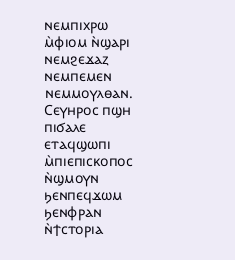ⲛⲉⲙⲡⲓⲭⲣⲱ ⲙ̀ⲫⲓⲟⲙ ⲛ̀ϣⲁⲣⲓ ⲛⲉⲙϩⲉϫⲁⲍ ⲛⲉⲙⲡⲉⲙⲉⲛ ⲛⲉⲙⲙⲟⲩⲗⲑⲁⲛ.
Ⲥⲉⲩⲏⲣⲟⲥ ⲡϣⲏ ⲡⲓϭⲁⲗⲉ ⲉⲧⲁϥϣⲱⲡⲓ ⲙ̀ⲡⲓⲉⲡⲓⲥⲕⲟⲡⲟⲥ ⲛ̀ϣⲙⲟⲩⲛ ϧⲉⲛⲡⲉϥϫⲱⲙ ϧⲉⲛⲫⲣⲁⲛ ⲛ̀ϯⲥⲧⲟⲣⲓⲁ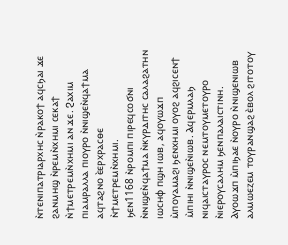ⲛ̀ⲧⲉⲛⲓⲡⲁⲧⲣⲓⲁⲣⲭⲏⲥ ⲛ̀ⲣⲁⲕⲟϯ ⲁϥⲥϧⲁⲓ ϫⲉ ϩⲁⲛⲙⲏϣ ⲛ̀ⲣⲉⲙⲛ̀ⲭⲏⲙⲓ ⲥⲉⲕⲁϯ ⲛ̀ϯⲙⲉⲧⲣⲉⲙⲛ̀ⲭⲏⲙⲓ ⲁⲛ ϫⲉ. Ϩⲁⲭⲓⲙ ⲡⲓⲁⲙⲣⲁⲗⲗⲁ ⲡⲓⲟⲩⲣⲟ ⲛ̀ⲛⲓϣⲉⲛ̀ϥⲁϯⲙⲁ ⲁϥⲧⲁϩⲛⲟ ⲉ̀ⲉⲣⲭⲣⲁⲥⲑⲉ ⲛ̀ϯⲙⲉⲧⲣⲉⲙⲛ̀ⲭⲏⲙⲓ.
ϧⲉⲛ1168 ⲛ̀ⲣⲟⲙⲡⲓ ⲡⲓⲣⲉϥⲥⲟϭⲛⲓ ⲛ̀ⲛⲓϣⲉⲛ̀ϥⲁϯⲙⲁ ⲛ̀ⲕⲩⲣⲇⲓⲧⲏⲥ ⲥⲁⲗⲁϩⲁⲧⲏⲛ ⲓⲱⲥⲏⲫ ⲡϣⲏ ⲓⲱⲃ, ⲁϥⲟⲩⲱϫⲡ ⲙ̀ⲡⲟⲩⲁⲙⲁϩⲓ ϧⲉⲛⲭⲏⲙⲓ ⲟⲩⲟϩ ⲁϥϩⲓⲥⲉⲛϯ ⲙ̀ⲡⲓⲏⲓ ⲛ̀ⲛⲓϣⲉⲛ̀ⲓⲱⲃ. Ⲁϥⲉⲣⲙⲗⲁϧ ⲛⲓϥⲁⲓⲥⲧⲁⲩⲣⲟⲥ ⲛⲉⲙⲧⲟⲩⲙⲉⲧⲟⲩⲣⲟ ⲛ̀ⲓⲉⲣⲟⲩⲥⲁⲗⲏⲙ ϧⲉⲛⲡⲁⲗⲁⲓⲥⲧⲓⲛⲏ. Ⲁⲩⲟⲱϫⲡ ⲙ̀ⲡⲓϧⲁⲉ ⲛ̀ⲟⲩⲣⲟ ⲛ̀ⲛⲓϣⲉⲛⲓⲱⲃ ⲁⲗⲙⲱⲉⲍⲉⲙ ⲧⲟⲩⲣⲁⲛϣⲁϩ ⲉ̀ⲃⲟⲗ ϩⲓⲧⲟⲧⲟⲩ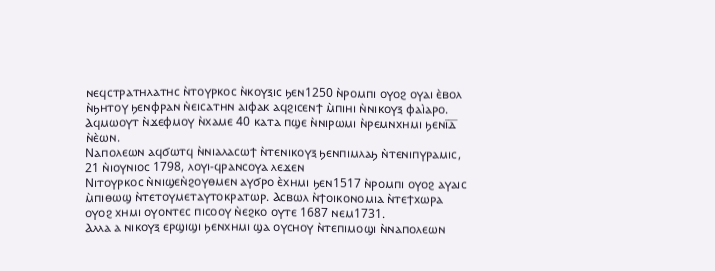ⲛⲉϥⲥⲧⲣⲁⲧⲏⲗⲁⲧⲏⲥ ⲛ̀ⲧⲟⲩⲣⲕⲟⲥ ⲛ̀ⲕⲟⲩⲝⲓⲥ ϧⲉⲛ1250 ⲛ̀ⲣⲟⲙⲡⲓ ⲟⲩⲟϩ ⲟⲩⲁⲓ ⲉ̀ⲃⲟⲗ ⲛ̀ϧⲏⲧⲟⲩ ϧⲉⲛⲫⲣⲁⲛ ⲛ̀ⲉⲓⲥⲁⲧⲏⲛ ⲁⲓⲫⲁⲕ ⲁϥϩⲓⲥⲉⲛϯ ⲙ̀ⲡⲓⲏⲓ ⲛ̀ⲛⲓⲕⲟⲩⲝ ⲫⲁⲓ̀ⲁⲣⲟ. Ⲁϥⲙⲱⲟⲩⲧ ⲛ̀ϫⲉⲫⲙⲟⲩ ⲛ̀ⲭⲁⲙⲉ 40 ⲕⲁⲧⲁ ⲡϣⲉ ⲛ̀ⲛⲓⲣⲱⲙⲓ ⲛ̀ⲣⲉⲙⲛⲭⲏⲙⲓ ϧⲉⲛⲓ̅ⲇ̅ ⲛ̀ⲉ̀ⲱⲛ.
Ⲛⲁⲡⲟⲗⲉⲱⲛ ⲁϥϭⲱⲧϥ ⲛ̀ⲛⲓⲁⲗⲁⲥⲱϯ ⲛ̀ⲧⲉⲛⲓⲕⲟⲩⲝ ϧⲉⲛⲡⲓⲙⲗⲁϧ ⲛ̀ⲧⲉⲛⲓⲡⲩⲣⲁⲙⲓⲥ, 21 ⲛ̀ⲓⲟⲩⲛⲓⲟⲥ 1798, ⲗⲟⲩⲓ-ϥⲣⲁⲛⲥⲟⲩⲁ ⲗⲉϫⲉⲛ
Ⲛⲓⲧⲟⲩⲣⲕⲟⲥ ⲛ̀ⲛⲓϣⲉⲛ̀ϩⲟⲩⲑⲙⲉⲛ ⲁⲩϭⲣⲟ ⲉ̀ⲭⲏⲙⲓ ϧⲉⲛ1517 ⲛ̀ⲣⲟⲙⲡⲓ ⲟⲩⲟϩ ⲁⲩⲁⲓⲥ ⲙ̀ⲡⲓⲑⲱϣ ⲛ̀ⲧⲉⲧⲟⲩⲙⲉⲧⲁⲩⲧⲟⲕⲣⲁⲧⲱⲣ. Ⲁⲥⲃⲱⲗ ⲛ̀ϯⲟⲓⲕⲟⲛⲟⲙⲓⲁ ⲛ̀ⲧⲉϯⲭⲱⲣⲁ ⲟⲩⲟϩ ⲭⲏⲙⲓ ⲟⲩⲟⲛⲧⲉⲥ ⲡⲓⲥⲟⲟⲩ ⲛ̀ⲉϩⲕⲟ ⲟⲩⲧⲉ 1687 ⲛⲉⲙ1731.
Ⲁⲗⲗⲁ ⲁ ⲛⲓⲕⲟⲩⲝ ⲉⲣϣⲓϣⲓ ϧⲉⲛⲭⲏⲙⲓ ϣⲁ ⲟⲩⲥⲏⲟⲩ ⲛ̀ⲧⲉⲡⲓⲙⲟϣⲓ ⲛ̀ⲛⲁⲡⲟⲗⲉⲱⲛ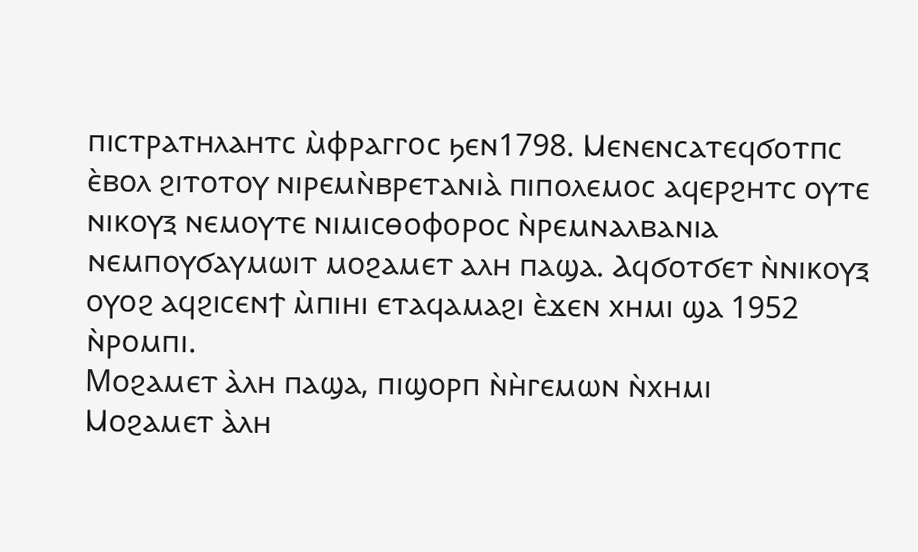ⲡⲓⲥⲧⲣⲁⲧⲏⲗⲁⲏⲧⲥ ⲙ̀ⲫⲣⲁⲅⲅoⲥ ϧⲉⲛ1798. Ⲙⲉⲛⲉⲛⲥⲁⲧⲉϥϭⲟⲧⲡⲥ ⲉ̀ⲃⲟⲗ ϩⲓⲧⲟⲧⲟⲩ ⲛⲓⲣⲉⲙⲛ̀ⲃⲣⲉⲧⲁⲛⲓⲁ̀ ⲡⲓⲡⲟⲗⲉⲙⲟⲥ ⲁϥⲉⲣϩⲏⲧⲥ ⲟⲩⲧⲉ ⲛⲓⲕⲟⲩⲝ ⲛⲉⲙⲟⲩⲧⲉ ⲛⲓⲙⲓⲥⲑⲟⲫⲟⲣⲟⲥ ⲛ̀ⲣⲉⲙⲛⲁⲗⲃⲁⲛⲓⲁ ⲛⲉⲙⲡⲟⲩϭⲁⲩⲙⲱⲓⲧ ⲙⲟϩⲁⲙⲉⲧ ⲁⲗⲏ ⲡⲁϣⲁ. Ⲁϥϭⲟⲧϭⲉⲧ ⲛ̀ⲛⲓⲕⲟⲩⲝ ⲟⲩⲟϩ ⲁϥϩⲓⲥⲉⲛϯ ⲙ̀ⲡⲓⲏⲓ ⲉⲧⲁϥⲁⲙⲁϩⲓ ⲉ̀ϫⲉⲛ ⲭⲏⲙⲓ ϣⲁ 1952 ⲛ̀ⲣⲟⲙⲡⲓ.
Mⲟϩⲁⲙⲉⲧ ⲁ̀ⲗⲏ ⲡⲁϣⲁ, ⲡⲓϣⲟⲣⲡ ⲛ̀ⲏ̀ⲅⲉⲙⲱⲛ ⲛ̀ⲭⲏⲙⲓ
Ⲙⲟϩⲁⲙⲉⲧ ⲁ̀ⲗⲏ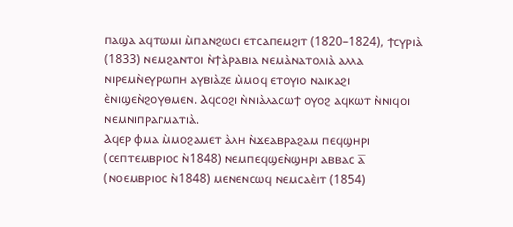ⲡⲁϣⲁ ⲁϥⲧⲱⲙⲓ ⲙ̀ⲡⲁⲛϩⲱⲥⲓ ⲉⲧⲥⲁⲡⲉⲙϩⲓⲧ (1820–1824), ϯⲥⲩⲣⲓⲁ̀ (1833) ⲛⲉⲙϩⲁⲛⲧⲟⲓ ⲛ̀ϯⲁ̀ⲣⲁⲃⲓⲁ ⲛⲉⲙⲁ̀ⲛⲁⲧⲟⲗⲓⲁ̀ ⲁⲗⲗⲁ ⲛⲓⲣⲉⲙⲛ̀ⲉⲩⲣⲱⲡⲏ ⲁⲩⲃⲓⲁ̀ⲍⲉ ⲙ̀ⲙⲟϥ ⲉⲧⲟⲩⲓⲟ ⲛⲁⲓⲕⲁϩⲓ ⲉ̀ⲛⲓϣⲉⲛ̀ϩⲟⲩⲑⲙⲉⲛ. Ⲁϥⲥⲟϩⲓ ⲛ̀ⲛⲓⲁ̀ⲗⲁⲥⲱϯ ⲟⲩⲟϩ ⲁϥⲕⲱⲧ ⲛ̀ⲛⲓϥⲟⲓ ⲛⲉⲙⲛⲓⲡⲣⲁⲅⲙⲁⲧⲓⲁ̀.
Ⲁϥⲉⲣ ⲫⲙⲁ ⲙ̀ⲙⲟϩⲁⲙⲉⲧ ⲁ̀ⲗⲏ ⲛ̀ϫⲉⲁⲃⲣⲁϩⲁⲙ ⲡⲉϥϣⲏⲣⲓ (ⲥⲉⲡⲧⲉⲙⲃⲣⲓⲟⲥ ⲛ̀1848) ⲛⲉⲙⲡⲉϥϣⲉⲛ̀ϣⲏⲣⲓ ⲁⲃⲃⲁⲥ ⲁ̅ (ⲛⲟⲉⲙⲃⲣⲓⲟⲥ ⲛ̀1848) ⲙⲉⲛⲉⲛⲥⲱϥ ⲛⲉⲙⲥⲁⲉ̀ⲓⲧ (1854)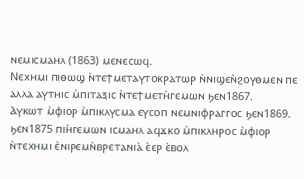ⲛⲉⲙⲓⲥⲙⲁⲏⲗ (1863) ⲙⲉⲛⲉⲥⲱϥ.
Ⲛⲉⲭⲏⲙⲓ ⲡⲓⲑⲱϣ ⲛ̀ⲧⲉϯⲙⲉⲧⲁⲩⲧⲟⲕⲣⲁⲧⲱⲣ ⲛ̀ⲛⲓϣⲉⲛ̀ϩⲟⲩⲑⲙⲉⲛ ⲡⲉ ⲁⲗⲗⲁ ⲁⲩⲧⲏⲓⲥ ⲙ̀ⲡⲓⲧⲁⲝⲓⲥ ⲛ̀ⲧⲉϯⲙⲉⲧⲏ̀ⲅⲉⲙⲱⲛ ϧⲉⲛ1867.
Ⲁⲩⲕⲱⲧ ⲙ̀ⲫⲓⲟⲣ ⲙ̀ⲡⲓⲕⲗⲩⲥⲙⲁ ⲉⲩⲥⲟⲡ ⲛⲉⲙⲛⲓⲫⲣⲁⲅⲅⲟⲥ ϧⲉⲛ1869. ϧⲉⲛ1875 ⲡⲓⲏ̀ⲅⲉⲙⲱⲛ ⲓⲥⲙⲁⲏⲗ ⲁϥϫⲕⲟ ⲙ̀ⲡⲓⲕⲗⲏⲣⲟⲥ ⲙ̀ⲫⲓⲟⲣ ⲛ̀ⲧⲉⲭⲏⲙⲓ ⲉ̀ⲛⲓⲣⲉⲙⲛ̀ⲃⲣⲉⲧⲁⲛⲓⲁ̀ ⲉ̀ⲉⲣ ⲉ̀ⲃⲟⲗ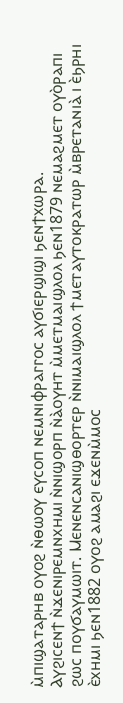ⲙ̀ⲡⲓϣⲁⲧⲁⲣⲏⲃ ⲟⲩⲟϩ ⲛ̀ⲑⲱⲟⲩ ⲉⲩⲥⲟⲡ ⲛⲉⲙⲛⲓⲫⲣⲁⲅⲅⲟⲥ ⲁⲩϭⲓⲉⲣϣⲓϣⲓ ϧⲉⲛϯⲭⲱⲣⲁ.
Ⲁⲩϩⲓⲥⲉⲛϯ ⲛ̀ϫⲉⲛⲓⲣⲉⲙⲛⲭⲏⲙⲓ ⲛ̀ⲛⲓϣⲟⲣⲡ ⲛ̀ⲁ̀ⲟⲩⲏⲧ ⲙ̀ⲙⲉⲧⲙⲁⲓϣⲗⲟⲗ ϧⲉⲛ1879 ⲛⲉⲙⲁϩⲙⲉⲧ ⲟⲩⲟ̀ⲣⲁⲡⲓ ϩⲱⲥ ⲡⲟⲩϭⲁⲩⲙⲱⲓⲧ. Ⲙⲉⲛⲉⲛⲥⲁⲛⲓϣⲑⲟⲣⲧⲉⲣ ⲛ̀ⲛⲓⲙⲁⲓϣⲗⲟⲗ ϯⲙⲉⲧⲁⲩⲧⲟⲕⲣⲁⲧⲱⲣ ⲙ̀ⲃⲣⲉⲧⲁⲛⲓⲁ̀ ⲓ ⲉ̀ϧⲣⲏⲓ ⲉ̀ⲭⲏⲙⲓ ϧⲉⲛ1882 ⲟⲩⲟϩ ⲁⲙⲁϩⲓ ⲉϫⲉⲛⲙ̀ⲙⲟⲥ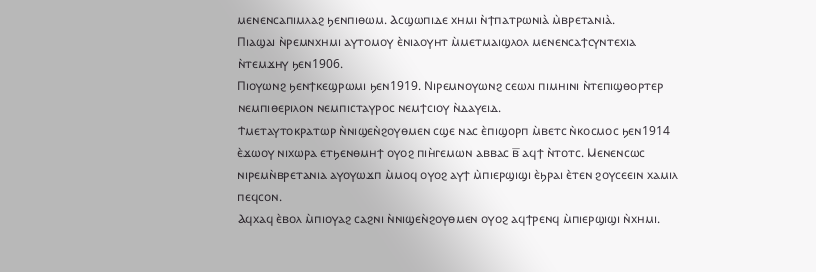ⲙⲉⲛⲉⲛⲥⲁⲡⲓⲙⲗⲁϩ ϧⲉⲛⲡⲓⲑⲱⲙ. Ⲁⲥϣⲱⲡⲓⲇⲉ ⲭⲏⲙⲓ ⲛ̀ϯⲡⲁⲧⲣⲱⲛⲓⲁ̀ ⲙ̀ⲃⲣⲉⲧⲁⲛⲓⲁ̀.
Ⲡⲓⲁϣⲁⲓ ⲛ̀ⲣⲉⲙⲛⲭⲏⲙⲓ ⲁⲩⲧⲟⲙⲟⲩ ⲉ̀ⲛⲓⲁⲟⲩⲏⲧ ⲙ̀ⲙⲉⲧⲙⲁⲓϣⲗⲟⲗ ⲙⲉⲛⲉⲛⲥⲁϯⲥⲩⲛⲧⲉⲭⲓⲁ ⲛ̀ⲧⲉⲙϫⲏⲩ ϧⲉⲛ1906.
Ⲡⲓⲟⲩⲱⲛϩ ϧⲉⲛϯⲕⲉϣⲣⲱⲙⲓ ϧⲉⲛ1919. Ⲛⲓⲣⲉⲙⲛⲟⲩⲱⲛϩ ⲥⲉⲱⲗⲓ ⲡⲓⲙⲏⲓⲛⲓ ⲛ̀ⲧⲉⲡⲓϣⲑⲟⲣⲧⲉⲣ ⲛⲉⲙⲡⲓⲑⲉⲣⲓⲗⲟⲛ ⲛⲉⲙⲡⲓⲥⲧⲁⲩⲣⲟⲥ ⲛⲉⲙϯⲥⲓⲟⲩ ⲛ̀ⲇⲁⲩⲉⲓⲇ.
Ϯⲙⲉⲧⲁⲩⲧⲟⲕⲣⲁⲧⲱⲣ ⲛ̀ⲛⲓϣⲉⲛ̀ϩⲟⲩⲑⲙⲉⲛ ⲥϣⲉ ⲛⲁⲥ ⲉ̀ⲡⲓϣⲟⲣⲡ ⲙ̀ⲃⲉⲧⲥ ⲛ̀ⲕⲟⲥⲙⲟⲥ ϧⲉⲛ1914 ⲉ̀ϫⲱⲟⲩ ⲛⲓⲭⲱⲣⲁ ⲉⲧϧⲉⲛⲑⲙⲏϯ ⲟⲩⲟϩ ⲡⲓⲏ̀ⲅⲉⲙⲱⲛ ⲁⲃⲃⲁⲥ ⲃ̅ ⲁϥϯ ⲛ̀ⲧⲟⲧⲥ. Ⲙⲉⲛⲉⲛⲥⲱⲥ ⲛⲓⲣⲉⲙⲛ̀ⲃⲣⲉⲧⲁⲛⲓⲁ ⲁⲩⲟⲩⲱϫⲡ ⲙ̀ⲙⲟϥ ⲟⲩⲟϩ ⲁⲩϯ ⲙ̀ⲡⲓⲉⲣϣⲓϣⲓ ⲉ̀ϧⲣⲁⲓ ⲉ̀ⲧⲉⲛ ϩⲟⲩⲥⲉⲉⲓⲛ ⲭⲁⲙⲓⲗ ⲡⲉϥⲥⲟⲛ.
Ⲁϥⲭⲁϥ ⲉ̀ⲃⲟⲗ ⲙ̀ⲡⲓⲟⲩⲁϩ ⲥⲁϩⲛⲓ ⲛ̀ⲛⲓϣⲉⲛ̀ϩⲟⲩⲑⲙⲉⲛ ⲟⲩⲟϩ ⲁϥϯⲣⲉⲛϥ ⲙ̀ⲡⲓⲉⲣϣⲓϣⲓ ⲛ̀ⲭⲏⲙⲓ.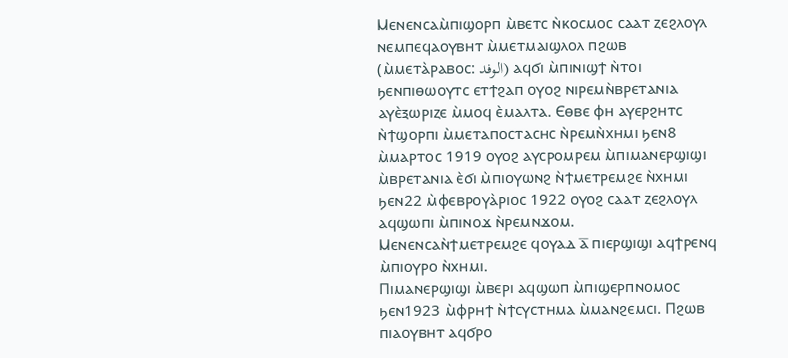Ⲙⲉⲛⲉⲛⲥⲁⲙ̀ⲡⲓϣⲟⲣⲡ ⲙ̀ⲃⲉⲧⲥ ⲛ̀ⲕⲟⲥⲙⲟⲥ ⲥⲁⲁⲧ ⲍⲉϩⲗⲟⲩⲗ ⲛⲉⲙⲡⲉϥⲁⲟⲩⲃⲏⲧ ⲙ̀ⲙⲉⲧⲙⲁⲓϣⲗⲟⲗ ⲡϩⲱⲃ (ⲙ̀ⲙⲉⲧⲁ̀ⲣⲁⲃⲟⲥ: الوفد) ⲁϥϭⲓ ⲙ̀ⲡⲓⲛⲓϣϯ ⲛ̀ⲧⲟⲓ ϧⲉⲛⲡⲓⲑⲱⲟⲩⲧⲥ ⲉⲧϯϩⲁⲡ ⲟⲩⲟϩ ⲛⲓⲣⲉⲙⲛ̀ⲃⲣⲉⲧⲁⲛⲓⲁ ⲁⲩⲉ̀ⲝⲱⲣⲓⲍⲉ ⲙ̀ⲙⲟϥ ⲉ̀ⲙⲁⲗⲧⲁ. Ⲉⲑⲃⲉ ⲫⲏ ⲁⲩⲉⲣϩⲏⲧⲥ ⲛ̀ϯϣⲟⲣⲡⲓ ⲙ̀ⲙⲉⲧⲁⲡⲟⲥⲧⲁⲥⲏⲥ ⲛ̀ⲣⲉⲙⲛ̀ⲭⲏⲙⲓ ϧⲉⲛ8 ⲙ̀ⲙⲁⲣⲧⲟⲥ 1919 ⲟⲩⲟϩ ⲁⲩⲥⲣoⲙⲣⲉⲙ ⲙ̀ⲡⲓⲙⲁⲛⲉⲣϣⲓϣⲓ ⲙ̀ⲃⲣⲉⲧⲁⲛⲓⲁ ⲉ̀ϭⲓ ⲙ̀ⲡⲓⲟⲩⲱⲛϩ ⲛ̀ϯⲙⲉⲧⲣⲉⲙϩⲉ ⲛ̀ⲭⲏⲙⲓ ϧⲉⲛ22 ⲙ̀ⲫⲉⲃⲣⲟⲩⲁ̀ⲣⲓⲟⲥ 1922 ⲟⲩⲟϩ ⲥⲁⲁⲧ ⲍⲉϩⲗⲟⲩⲗ ⲁϥϣⲱⲡⲓ ⲙ̀ⲡⲓⲛⲟϫ ⲛ̀ⲣⲉⲙⲛϫⲟⲙ.
Ⲙⲉⲛⲉⲛⲥⲁⲛ̀ϯⲙⲉⲧⲣⲉⲙϩⲉ ϥⲟⲩⲁⲇ ⲁ̅ ⲡⲓⲉⲣϣⲓϣⲓ ⲁϥϯⲣⲉⲛϥ ⲙ̀ⲡⲓⲟⲩⲣⲟ ⲛ̀ⲭⲏⲙⲓ.
Ⲡⲓⲙⲁⲛⲉⲣϣⲓϣⲓ ⲙ̀ⲃⲉⲣⲓ ⲁϥϣⲱⲡ ⲙ̀ⲡⲓϣⲉⲣⲡⲛⲟⲙⲟⲥ ϧⲉⲛ1923 ⲙ̀ⲫⲣⲏϯ ⲛ̀ϯⲥⲩⲥⲧⲏⲙⲁ ⲙ̀ⲙⲁⲛϩⲉⲙⲥⲓ. Ⲡϩⲱⲃ ⲡⲓⲁⲟⲩⲃⲏⲧ ⲁϥϭⲣⲟ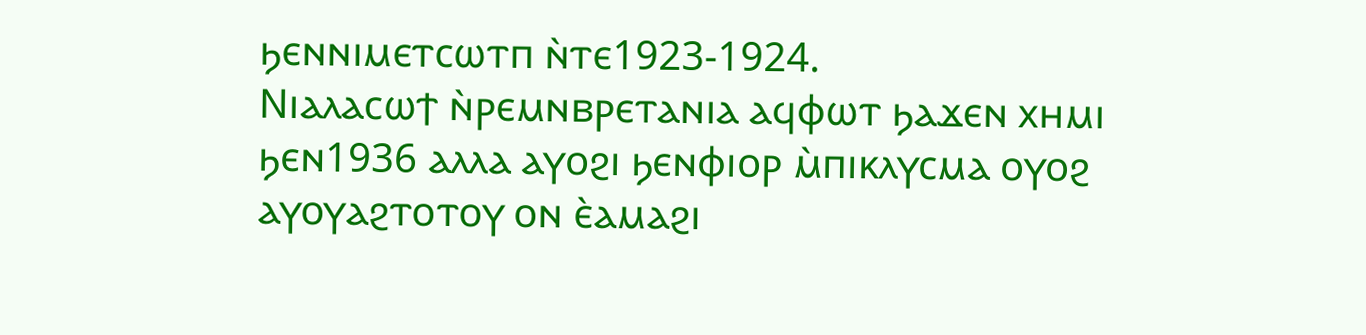ϧⲉⲛⲛⲓⲙⲉⲧⲥⲱⲧⲡ ⲛ̀ⲧⲉ1923-1924.
Ⲛⲓⲁⲗⲁⲥⲱϯ ⲛ̀ⲣⲉⲙⲛⲃⲣⲉⲧⲁⲛⲓⲁ ⲁϥⲫⲱⲧ ϧⲁϫⲉⲛ ⲭⲏⲙⲓ ϧⲉⲛ1936 ⲁⲗⲗⲁ ⲁⲩⲟϩⲓ ϧⲉⲛⲫⲓⲟⲣ ⲙ̀ⲡⲓⲕⲗⲩⲥⲙⲁ ⲟⲩⲟϩ ⲁⲩⲟⲩⲁϩⲧⲟⲧⲟⲩ ⲟⲛ ⲉ̀ⲁⲙⲁϩⲓ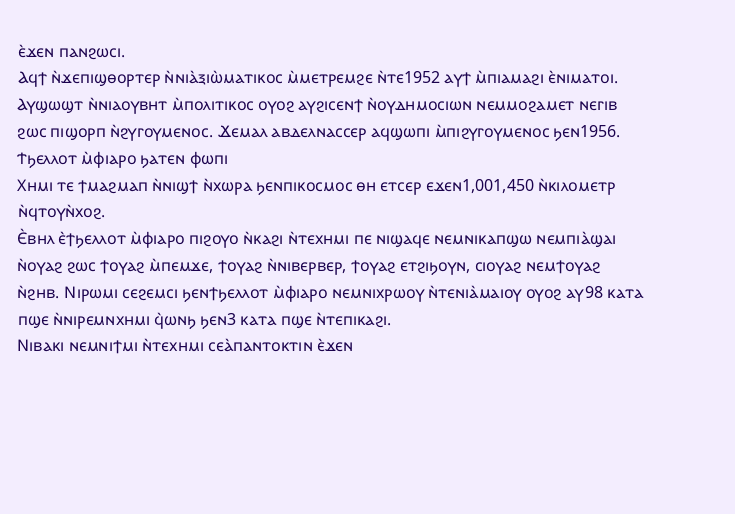ⲉ̀ϫⲉⲛ ⲡⲁⲛϩⲱⲥⲓ.
Ⲁϥϯ ⲛ̀ϫⲉⲡⲓϣⲑⲟⲣⲧⲉⲣ ⲛ̀ⲛⲓⲁ̀ⲝⲓⲱ̀ⲙⲁⲧⲓⲕⲟⲥ ⲙ̀ⲙⲉⲧⲣⲉⲙϩⲉ ⲛ̀ⲧⲉ1952 ⲁⲩϯ ⲙ̀ⲡⲓⲁⲙⲁϩⲓ ⲉ̀ⲛⲓⲙⲁⲧⲟⲓ. Ⲁⲩϣⲱϣⲧ ⲛ̀ⲛⲓⲁⲟⲩⲃⲏⲧ ⲙ̀ⲡⲟⲗⲓⲧⲓⲕⲟⲥ ⲟⲩⲟϩ ⲁⲩϩⲓⲥⲉⲛϯ ⲛ̀ⲟⲩⲇⲏⲙⲟⲥⲓⲱⲛ ⲛⲉⲙⲙⲟϩⲁⲙⲉⲧ ⲛⲉⲅⲓⲃ ϩⲱⲥ ⲡⲓϣⲟⲣⲡ ⲛ̀ϩⲩⲅⲟⲩⲙⲉⲛⲟⲥ. Ϫⲉⲙⲁⲗ ⲁⲃⲇⲉⲗⲛⲁⲥⲥⲉⲣ ⲁϥϣⲱⲡⲓ ⲙ̀ⲡⲓϩⲩⲅⲟⲩⲙⲉⲛⲟⲥ ϧⲉⲛ1956.
Ϯϧⲉⲗⲗⲟⲧ ⲙ̀ⲫⲓⲁⲣⲟ ϧⲁⲧⲉⲛ ⲫⲱⲡⲓ
Ⲭⲏⲙⲓ ⲧⲉ ϯⲙⲁϩⲙⲁⲡ ⲛ̀ⲛⲓϣϯ ⲛ̀ⲭⲱⲣⲁ ϧⲉⲛⲡⲓⲕⲟⲥⲙⲟⲥ ⲑⲏ ⲉⲧⲥⲉⲣ ⲉϫⲉⲛ1,001,450 ⲛ̀ⲕⲓⲗⲟⲙⲉⲧⲣ ⲛ̀ϥⲧⲟⲩⲛ̀ⲭⲟϩ.
Ⲉ̀ⲃⲏⲗ ⲉ̀ϯϧⲉⲗⲗⲟⲧ ⲙ̀ⲫⲓⲁⲣⲟ ⲡⲓϩⲟⲩⲟ ⲛ̀ⲕⲁϩⲓ ⲛ̀ⲧⲉⲭⲏⲙⲓ ⲡⲉ ⲛⲓϣⲁϥⲉ ⲛⲉⲙⲛⲓⲕⲁⲡϣⲱ ⲛⲉⲙⲡⲓⲁ̀ϣⲁⲓ ⲛ̀ⲟⲩⲁϩ ϩⲱⲥ ϯⲟⲩⲁϩ ⲙ̀ⲡⲉⲙϫⲉ, ϯⲟⲩⲁϩ ⲛ̀ⲛⲓⲃⲉⲣⲃⲉⲣ, ϯⲟⲩⲁϩ ⲉⲧϩⲓϧⲟⲩⲛ, ⲥⲓⲟⲩⲁϩ ⲛⲉⲙϯⲟⲩⲁϩ ⲛ̀ϩⲏⲃ. Ⲛⲓⲣⲱⲙⲓ ⲥⲉϩⲉⲙⲥⲓ ϧⲉⲛϯϧⲉⲗⲗⲟⲧ ⲙ̀ⲫⲓⲁⲣⲟ ⲛⲉⲙⲛⲓⲭⲣⲱⲟⲩ ⲛ̀ⲧⲉⲛⲓⲁ̀ⲙⲁⲓⲟⲩ ⲟⲩⲟϩ ⲁⲩ98 ⲕⲁⲧⲁ ⲡϣⲉ ⲛ̀ⲛⲓⲣⲉⲙⲛⲭⲏⲙⲓ ϥ̀ⲱⲛϧ ϧⲉⲛ3 ⲕⲁⲧⲁ ⲡϣⲉ ⲛ̀ⲧⲉⲡⲓⲕⲁϩⲓ.
Ⲛⲓⲃⲁⲕⲓ ⲛⲉⲙⲛⲓϯⲙⲓ ⲛ̀ⲧⲉⲭⲏⲙⲓ ⲥⲉⲁ̀ⲡⲁⲛⲧⲟⲕⲧⲓⲛ ⲉ̀ϫⲉⲛ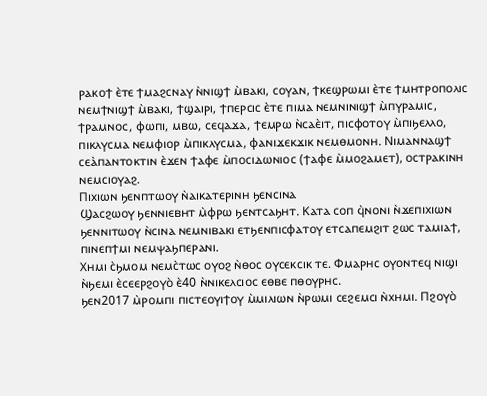ⲣⲁⲕⲟϯ ⲉ̀ⲧⲉ ϯⲙⲁϩⲥⲛⲁⲩ ⲛ̀ⲛⲓϣϯ ⲙ̀ⲃⲁⲕⲓ, ⲥⲟⲩⲁⲛ, ϯⲕⲉϣⲣⲱⲙⲓ ⲉ̀ⲧⲉ ϯⲙⲏⲧⲣⲟⲡⲟⲗⲓⲥ ⲛⲉⲙϯⲛⲓϣϯ ⲙ̀ⲃⲁⲕⲓ, ϯϣⲁⲓⲣⲓ, ϯⲡⲉⲣⲥⲓⲥ ⲉ̀ⲧⲉ ⲡⲓⲙⲁ ⲛⲉⲙⲛⲓⲛⲓϣϯ ⲙ̀ⲡⲩⲣⲁⲙⲓⲥ, ϯⲣⲁⲙⲛⲟⲥ, ⲫⲱⲡⲓ, ⲙⲃⲱ, ⲥⲉϥⲁϫⲁ, ϯⲉⲙⲣⲱ ⲛ̀ⲥⲁⲉ̀ⲓⲧ, ⲡⲓⲥⲫⲟⲧⲟⲩ ⲙ̀ⲡⲓϧⲉⲗⲗⲟ, ⲡⲓⲕⲗⲩⲥⲙⲁ ⲛⲉⲙⲫⲓⲟⲣ ⲙ̀ⲡⲓⲕⲗⲩⲥⲙⲁ, ⲫⲁⲛⲓϫⲉⲕϫⲓⲕ ⲛⲉⲙⲑⲙⲟⲛⲏ. Ⲛⲓⲙⲁⲛⲛⲁϣϯ ⲥⲉⲁ̀ⲡⲁⲛⲧⲟⲕⲧⲓⲛ ⲉ̀ϫⲉⲛ ϯⲁⲫⲉ ⲙ̀ⲡⲟⲥⲓⲇⲱⲛⲓⲟⲥ (ϯⲁⲫⲉ ⲙ̀ⲙⲟϩⲁⲙⲉⲧ), ⲟⲥⲧⲣⲁⲕⲓⲛⲏ ⲛⲉⲙⲥⲓⲟⲩⲁϩ.
Ⲡⲓⲭⲓⲱⲛ ϧⲉⲛⲡⲧⲱⲟⲩ ⲛ̀ⲁⲓⲕⲁⲧⲉⲣⲓⲛⲏ ϧⲉⲛⲥⲓⲛⲁ
Ϣⲁⲥϩⲱⲟⲩ ϧⲉⲛⲛⲓⲉⲃⲏⲧ ⲙ̀ⲫⲣⲱ ϧⲉⲛⲧⲥⲁϧⲏⲧ. Ⲕⲁⲧⲁ ⲥⲟⲡ ϥ̀ⲛⲟⲛⲓ ⲛ̀ϫⲉⲡⲓⲭⲓⲱⲛ ϧⲉⲛⲛⲓⲧⲱⲟⲩ ⲛ̀ⲥⲓⲛⲁ ⲛⲉⲙⲛⲓⲃⲁⲕⲓ ⲉⲧϧⲉⲛⲡⲓⲥⲫⲁⲧⲟⲩ ⲉⲧⲥⲁⲡⲉⲙϩⲓⲧ ϩⲱⲥ ⲧⲁⲙⲓⲁϯ, ⲡⲓⲛⲉⲡϯⲙⲓ ⲛⲉⲙⲯⲁϧⲡⲉⲣⲁⲛⲓ.
Ⲭⲏⲙⲓ ⲥ̀ϧⲙⲟⲙ ⲛⲉⲙⲥ̀ⲧⲱⲥ ⲟⲩⲟϩ ⲛ̀ⲑⲟⲥ ⲟⲩⲥⲉⲕⲥⲓⲕ ⲧⲉ. Ⲫⲙⲁⲣⲏⲥ ⲟⲩⲟⲛⲧⲉϥ ⲛⲓϣⲓ ⲛ̀ϧⲉⲙⲓ ⲉ̀ⲥⲉⲉⲣϩⲟⲩⲟ̀ ⲉ̀40 ⲛ̀ⲛⲓⲕⲉⲗⲥⲓⲟⲥ ⲉⲑⲃⲉ ⲡⲑⲟⲩⲣⲏⲥ.
ϧⲉⲛ2017 ⲙ̀ⲣⲟⲙⲡⲓ ⲡⲓⲥⲧⲉⲟⲩⲓϯⲟⲩ ⲙ̀ⲙⲓⲗⲓⲱⲛ ⲛ̀ⲣⲱⲙⲓ ⲥⲉϩⲉⲙⲥⲓ ⲛ̀ⲭⲏⲙⲓ. Ⲡϩⲟⲩⲟ̀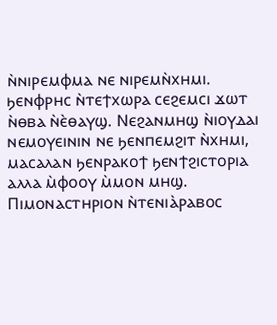ⲛ̀ⲛⲓⲣⲉⲙⲫⲙⲁ ⲛⲉ ⲛⲓⲣⲉⲙⲛ̀ⲭⲏⲙⲓ. ϧⲉⲛⲫⲣⲏⲥ ⲛ̀ⲧⲉϯⲭⲱⲣⲁ ⲥⲉϩⲉⲙⲥⲓ ϫⲱⲧ ⲛ̀ⲑⲃⲁ ⲛ̀ⲉ̀ⲑⲁⲩϣ. Ⲛⲉϩⲁⲛⲙⲏϣ ⲛ̀ⲓⲟⲩⲇⲁⲓ ⲛⲉⲙⲟⲩⲉⲓⲛⲓⲛ ⲛⲉ ϧⲉⲛⲡⲉⲙϩⲓⲧ ⲛ̀ⲭⲏⲙⲓ, ⲙⲁⲥⲁⲗⲁⲛ ϧⲉⲛⲣⲁⲕⲟϯ ϧⲉⲛϯϩⲓⲥⲧⲟⲣⲓⲁ ⲁⲗⲗⲁ ⲙ̀ⲫⲟⲟⲩ ⲙ̀ⲙⲟⲛ ⲙⲏϣ.
Ⲡⲓⲙⲟⲛⲁⲥⲧⲏⲣⲓⲟⲛ ⲛ̀ⲧⲉⲛⲓⲁ̀ⲣⲁⲃⲟⲥ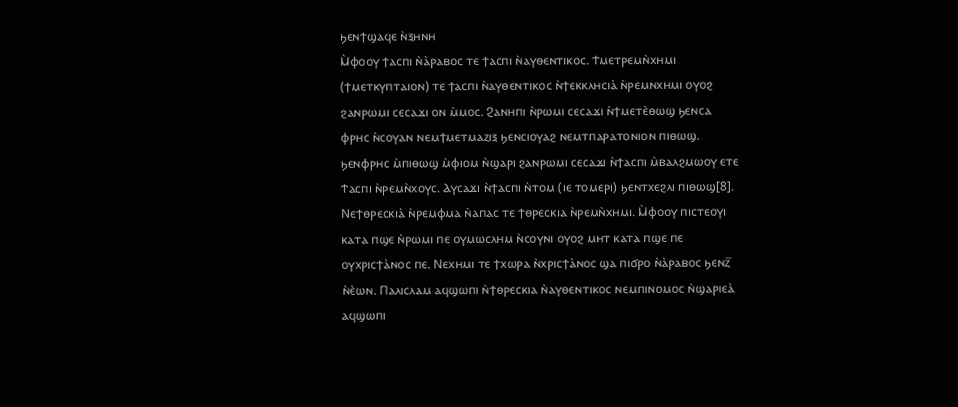ϧⲉⲛϯϣⲁϥⲉ ⲛ̀ⲝⲏⲛⲏ
Ⲙ̀ⲫⲟⲟⲩ ϯⲁⲥⲡⲓ ⲛ̀ⲁ̀ⲣⲁⲃⲟⲥ ⲧⲉ ϯⲁⲥⲡⲓ ⲛ̀ⲁⲩⲑⲉⲛⲧⲓⲕⲟⲥ. Ϯⲙⲉⲧⲣⲉⲙⲛ̀ⲭⲏⲙⲓ (ϯⲙⲉⲧⲕⲩⲡⲧⲁⲓⲟⲛ) ⲧⲉ ϯⲁⲥⲡⲓ ⲛ̀ⲁⲩⲑⲉⲛⲧⲓⲕⲟⲥ ⲛ̀ϯⲉⲕⲕⲗⲏⲥⲓⲁ̀ ⲛ̀ⲣⲉⲙⲛⲭⲏⲙⲓ ⲟⲩⲟϩ ϩⲁⲛⲣⲱⲙⲓ ⲥⲉⲥⲁϫⲓ ⲟⲛ ⲙ̀ⲙⲟⲥ. Ϩⲁⲛⲏⲡⲓ ⲛ̀ⲣⲱⲙⲓ ⲥⲉⲥⲁϫⲓ ⲛ̀ϯⲙⲉⲧⲉ̀ⲑⲱϣ ϧⲉⲛⲥⲁ ⲫⲣⲏⲥ ⲛ̀ⲥⲟⲩⲁⲛ ⲛⲉⲙϯⲙⲉⲧⲙⲁⲍⲓⲝ ϧⲉⲛⲥⲓⲟⲩⲁϩ ⲛⲉⲙⲧⲡⲁⲣⲁⲧⲟⲛⲓⲟⲛ ⲡⲓⲑⲱϣ. ϧⲉⲛⲫⲣⲏⲥ ⲙ̀ⲡⲓⲑⲱϣ ⲙ̀ⲫⲓⲟⲙ ⲛ̀ϣⲁⲣⲓ ϩⲁⲛⲣⲱⲙⲓ ⲥⲉⲥⲁϫⲓ ⲛ̀ϯⲁⲥⲡⲓ ⲙ̀ⲃⲁⲗϩⲙⲱⲟⲩ ⲉⲧⲉ Ϯⲁⲥⲡⲓ ⲛ̀ⲣⲉⲙⲛ̀ⲭⲟⲩⲥ. Ⲁⲩⲥⲁϫⲓ ⲛ̀ϯⲁⲥⲡⲓ ⲛ̀ⲧⲟⲙ (ⲓⲉ ⲧⲟⲙⲉⲣⲓ) ϧⲉⲛⲧⲭⲉϩⲗⲓ ⲡⲓⲑⲱϣ[8].
Ⲛⲉϯⲑⲣⲉⲥⲕⲓⲁ̀ ⲛ̀ⲣⲉⲙⲫⲙⲁ ⲛ̀ⲁⲡⲁⲥ ⲧⲉ ϯⲑⲣⲉⲥⲕⲓⲁ ⲛ̀ⲣⲉⲙⲛ̀ⲭⲏⲙⲓ. Ⲙ̀ⲫⲟⲟⲩ ⲡⲓⲥⲧⲉⲟⲩⲓ ⲕⲁⲧⲁ ⲡϣⲉ ⲛ̀ⲣⲱⲙⲓ ⲡⲉ ⲟⲩⲙⲱⲥⲗⲏⲙ ⲛ̀ⲥⲟⲩⲛⲓ ⲟⲩⲟϩ ⲙⲏⲧ ⲕⲁⲧⲁ ⲡϣⲉ ⲡⲉ ⲟⲩⲭⲣⲓⲥϯⲁ̀ⲛⲟⲥ ⲡⲉ. Ⲛⲉⲭⲏⲙⲓ ⲧⲉ ϯⲭⲱⲣⲁ ⲛ̀ⲭⲣⲓⲥϯⲁ̀ⲛⲟⲥ ϣⲁ ⲡⲓϭⲣⲟ ⲛ̀ⲁ̀ⲣⲁⲃⲟⲥ ϧⲉⲛⲍ̅ ⲛ̀ⲉ̀ⲱⲛ. Ⲡⲁⲗⲓⲥⲗⲁⲙ ⲁϥϣⲱⲡⲓ ⲛ̀ϯⲑⲣⲉⲥⲕⲓⲁ ⲛ̀ⲁⲩⲑⲉⲛⲧⲓⲕⲟⲥ ⲛⲉⲙⲡⲓⲛⲟⲙⲟⲥ ⲛ̀ϣⲁⲣⲓⲉⲁ̀ ⲁϥϣⲱⲡⲓ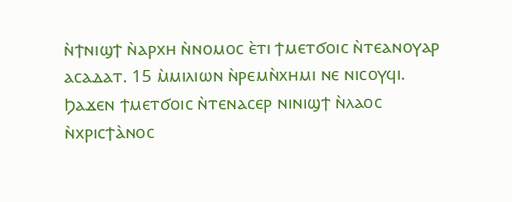ⲛ̀ϯⲛⲓϣϯ ⲛ̀ⲁⲣⲭⲏ ⲛ̀ⲛⲟⲙⲟⲥ ⲉ̀ⲧⲓ ϯⲙⲉⲧϭⲟⲓⲥ ⲛ̀ⲧⲉⲁⲛⲟⲩⲁⲣ ⲁⲥⲁⲇⲁⲧ. 15 ⲙ̀ⲙⲓⲗⲓⲱⲛ ⲛ̀ⲣⲉⲙⲛ̀ⲭⲏⲙⲓ ⲛⲉ ⲛⲓⲥⲟⲩϥⲓ.
Ϧⲁϫⲉⲛ ϯⲙⲉⲧϭⲟⲓⲥ ⲛ̀ⲧⲉⲛⲁⲥⲉⲣ ⲛⲓⲛⲓϣϯ ⲛ̀ⲗⲁⲟⲥ ⲛ̀ⲭⲣⲓⲥϯⲁ̀ⲛⲟⲥ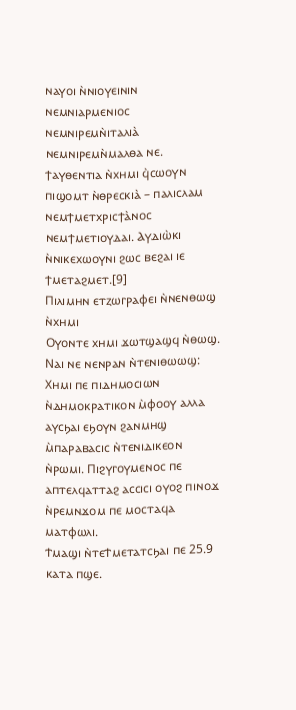ⲛⲁⲩⲟⲓ ⲛ̀ⲛⲓⲟⲩⲉⲓⲛⲓⲛ ⲛⲉⲙⲛⲓⲁⲣⲙⲉⲛⲓⲟⲥ ⲛⲉⲙⲛⲓⲣⲉⲙⲛ̀ⲓⲧⲁⲗⲓⲁ̀ ⲛⲉⲙⲛⲓⲣⲉⲙⲛ̀ⲙⲁⲗⲑⲁ ⲛⲉ.
ϯⲁⲩⲑⲉⲛⲧⲓⲁ ⲛ̀ⲭⲏⲙⲓ ϥ̀ⲥⲱⲟⲩⲛ ⲡⲓϣⲟⲙⲧ ⲛ̀ⲑⲣⲉⲥⲕⲓⲁ̀ – ⲡⲁⲗⲓⲥⲗⲁⲙ ⲛⲉⲙϯⲙⲉⲧⲭⲣⲓⲥϯⲁ̀ⲛⲟⲥ ⲛⲉⲙϯⲙⲉⲧⲓⲟⲩⲇⲁⲓ. Ⲁⲩⲇⲓⲱ̀ⲕⲓ ⲛ̀ⲛⲓⲕⲉⲭⲱⲟⲩⲛⲓ ϩⲱⲥ ⲃⲉϩⲁⲓ ⲓⲉ ϯⲙⲉⲧⲁϩⲙⲉⲧ.[9]
Ⲡⲓⲗⲓⲙⲏⲛ ⲉⲧⲍⲱⲅⲣⲁⲫⲉⲓ ⲛ̀ⲛⲉⲛⲑⲱϣ ⲛ̀ⲭⲏⲙⲓ
Ⲟⲩⲟⲛⲧⲉ ⲭⲏⲙⲓ ϫⲱⲧϣⲁϣϥ ⲛ̀ⲑⲱϣ. Ⲛⲁⲓ ⲛⲉ ⲛⲉⲛⲣⲁⲛ ⲛ̀ⲧⲉⲛⲓⲑⲱⲱϣ:
Ⲭⲏⲙⲓ ⲡⲉ ⲡⲓⲇⲏⲙⲟⲥⲓⲱⲛ ⲛ̀ⲇⲏⲙⲟⲕⲣⲁⲧⲓⲕⲟⲛ ⲙ̀ⲫⲟⲟⲩ ⲁⲗⲗⲁ ⲁⲩⲥϧⲁⲓ ⲉϧⲟⲩⲛ ϩⲁⲛⲙⲏϣ ⲙ̀ⲡⲁⲣⲁⲃⲁⲥⲓⲥ ⲛ̀ⲧⲉⲛⲓⲇⲓⲕⲉⲟⲛ ⲛ̀ⲣⲱⲙⲓ. Ⲡⲓϩⲩⲅⲟⲩⲙⲉⲛⲟⲥ ⲡⲉ ⲁⲡⲧⲉⲗϥⲁⲧⲧⲁϩ ⲁⲥⲥⲓⲥⲓ ⲟⲩⲟϩ ⲡⲓⲛⲟϫ ⲛ̀ⲣⲉⲙⲛϫⲟⲙ ⲡⲉ ⲙⲟⲥⲧⲁϥⲁ ⲙⲁⲧⲫⲱⲗⲓ.
Ϯⲙⲁϣⲓ ⲛ̀ⲧⲉϮⲙⲉⲧⲁⲧⲥϧⲁⲓ ⲡⲉ 25.9 ⲕⲁⲧⲁ ⲡϣⲉ.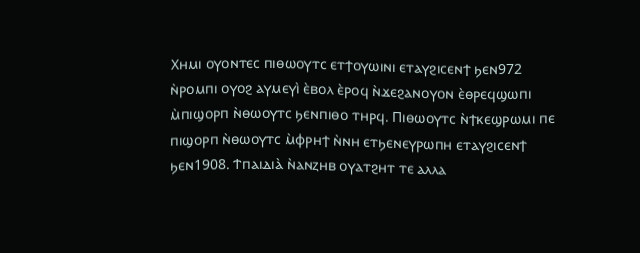Ⲭⲏⲙⲓ ⲟⲩⲟⲛⲧⲉⲥ ⲡⲓⲑⲱⲟⲩⲧⲥ ⲉⲧϯⲟⲩⲱⲓⲛⲓ ⲉⲧⲁⲩϩⲓⲥⲉⲛϯ ϧⲉⲛ972 ⲛ̀ⲣⲟⲙⲡⲓ ⲟⲩⲟϩ ⲁⲩⲙⲉⲩⲓ̀ ⲉ̀ⲃⲟⲗ ⲉ̀ⲣⲟϥ ⲛ̀ϫⲉϩⲁⲛⲟⲩⲟⲛ ⲉ̀ⲑⲣⲉϥϣⲱⲡⲓ ⲙ̀ⲡⲓϣⲟⲣⲡ ⲛ̀ⲑⲱⲟⲩⲧⲥ ϧⲉⲛⲡⲓⲑⲟ ⲧⲏⲣϥ. Ⲡⲓⲑⲱⲟⲩⲧⲥ ⲛ̀ϯⲕⲉϣⲣⲱⲙⲓ ⲡⲉ ⲡⲓϣⲟⲣⲡ ⲛ̀ⲑⲱⲟⲩⲧⲥ ⲙ̀ⲫⲣⲏϯ ⲛ̀ⲛⲏ ⲉⲧϧⲉⲛⲉⲩⲣⲱⲡⲏ ⲉⲧⲁⲩϩⲓⲥⲉⲛϯ ϧⲉⲛ1908. Ϯⲡⲁⲓⲇⲓⲁ̀ ⲛ̀ⲁⲛⲍⲏⲃ ⲟⲩⲁⲧϩⲏⲧ ⲧⲉ ⲁⲗⲗⲁ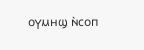ⲟⲩⲙⲏϣ ⲛ̀ⲥⲟⲡ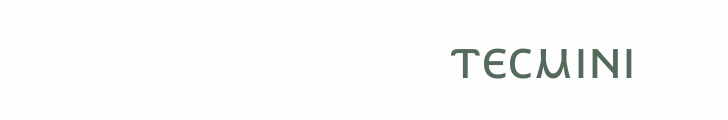ⲧⲉⲥⲙⲓⲛⲓ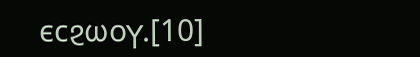ⲉⲥϩⲱⲟⲩ.[10]